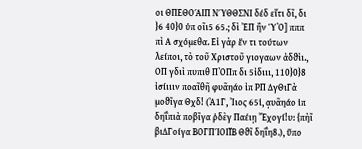οι ΘΠΕΘΟΆΙΠ ΝΎΘΘΣΝΙ δέδ εἴτι δῖ, δι }6 40}0 ὑπ οῖι5 65.; δὶ ἘΠ ἢν ὙῸ] πππ πὶ Α σχόμεθα. Εἰ γὰρ ἕν τι τούτων λείποι, τὸ τοῦ Χριστοῦ γιογαων ἀδϑὶι., ΟΠ γδιὶ πυπιθ ΠῸΠπ δι 5ἰδιιι, 110}0}8 ἰσίιιιν ποαῖθῆ φυᾶηάο ἰπ ΡΠ ΔγΘιΓὰ μοϑῖγα Θχδ! (Ἀ1Γ, Ἰιος 65ἱ, ᾳυᾶηάο ἱπ δηΐπιὰ ποβῖγα ῥδὲγ Παέιῃ Ἔχογί!υ: {πὴῖ βιΔΓοίγα ΒΟΓΠΊΟΙΪΒ Θϑῖ δηΐη8.), ὕπο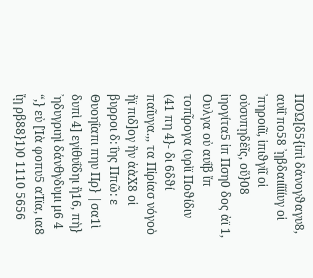ΠΟὨ[δ5{ἰπὶ δἀνογϑαγυ8, αυὶΐ πο58 ᾿ῃβδαιίΐίίυγ οἱ ᾿πηροιῖϊ, ἱπιϑγὶῖ οἱ οὐσυπῃδὲῖς, οὕ}08 ἰηογίτα5 ἰπ Πση0 δος ἀϊ 1, Ουλγα οὐ αυΐβ ἴπ τοπῖρογα (υρὶϊ Ποϑίδιν (41 πη 4}- δι 6δϑί παῖυγα.,, τα Πἰρίασ νόγοὸ ἢϊ πιδ]ογ ἢν ἀὰΧ8 οἱ βυρροι δ: ΐης Ππῶ: ε Θυοηΐαπι πηυ Πρ} |σα1ὶ δυπὶ 4] εγἰθυΐδηι ἢ16, πὴ} ᾿ηδυγριηὶ δάνθγδυμι μ6 4 “,} εὐ [Ἰὰ φοπυ5 αἸϊα, ια8 ἴῃ ρβ88}1)0 1110 5656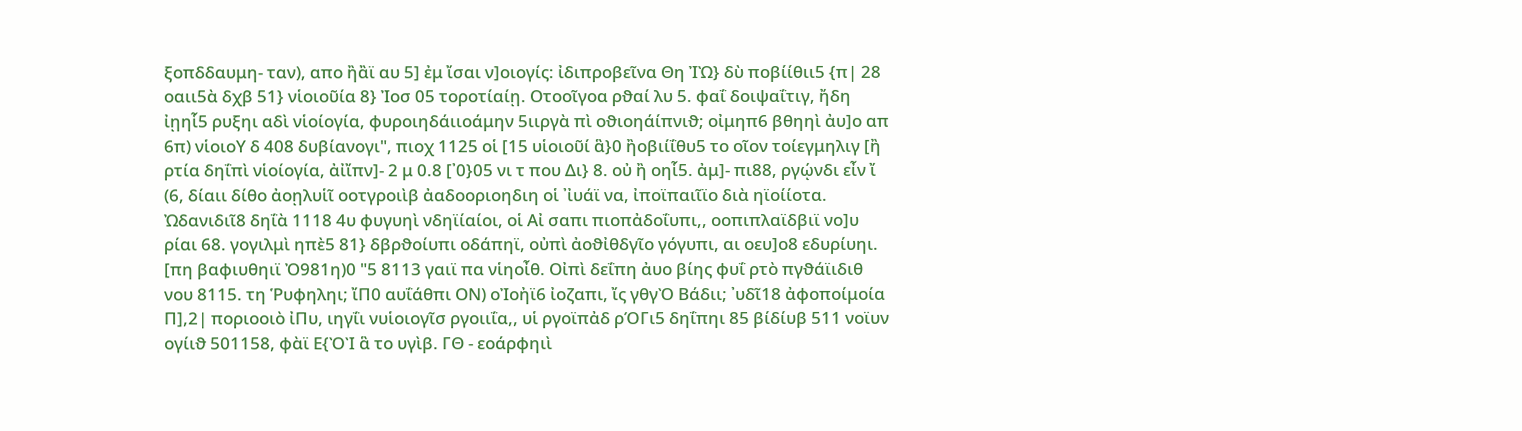ξοπδδαυμη- ταν), απο ἢἂϊ αυ 5] ἐμ ἴσαι ν]οιογίς: ἰδιπροβεῖνα Θη ἸῺ} δὺ ποβίίθιι5 {π| 28 οαιι5ὰ δχβ 51} νἱοιοῦία 8} Ἰοσ 05 τοροτίαίῃ. Οτοοῖγοα ρϑαί λυ 5. φαΐ δοιψαΐτιγ, ἤδη ἰῃηἷ5 ρυξηι αδὶ νἱοίογία, φυροιηδάιιοάμην 5ιιργὰ πὶ οϑιοηάίπνιϑ; οἰμηπ6 βθηηὶ ἀυ]ο απ 6π) νἱοιοΥ δ 408 δυβίανογι", πιοχ 1125 οἱ [15 υἱοιοῦί ἃ}0 ἢοβιίΐθυ5 το οῖον τοίεγμηλιγ [ἢ ρτία δηΐπὶ νἱοίογία, ἀἰἴπν]- 2 μ 0.8 [᾿0}05 νι τ που Δι} 8. οὐ ἢ οηἷ5. ἀμ]- πι88, ργῴνδι εἶν ἴ (6, δίαιι δίθο ἀοῃλυἱῖ οοτγροιὶβ ἀαδοοριοηδιη οἱ ᾿ἰυάϊ να, ἰποϊπαιῖϊο διὰ ηϊοίίοτα. Ὠδανιδιῖ8 δηΐὰ 1118 4υ φυγυηὶ νδηϊίαίοι, οἱ Αἰ σαπι πιοπἀδοΐυπι,, οοπιπλαϊδβιϊ νο]υ ρίαι 68. γογιλμὶ ηπὲ5 81} δβρϑοίυπι οδάπηϊ, οὐπὶ ἀοϑἰθδγῖο γόγυπι, αι οευ]ο8 εδυρίυηι.
[πη βαφιυθηιϊ Ὀ981η)0 "5 8113 γαιϊ πα νἱηοἶθ. Οἰπὶ δεΐπη ἀυο βίης φυΐ ρτὸ πγϑάϊιδιθ νου 8115. τη Ῥυφηληι; ἴΠ0 αυΐάθπι ΟΝ) οἸοἠϊ6 ἰοζαπι, ἴς γθγῸ Βάδιι; ᾿υδῖ18 ἀφοποίμοία Π],2| ποριοοιὸ ἰΠυ, ιηγΐι νυἱοιογῖσ ργοιιΐα,, υἱ ργοϊπἀδ ρΌΓι5 δηΐπηι 85 βίδίυβ 511 νοϊυν ογίιϑ 501158, φὰϊ Ε{ῸῚ ἃ το υγὶβ. ΓΘ - εοάρφηιὶ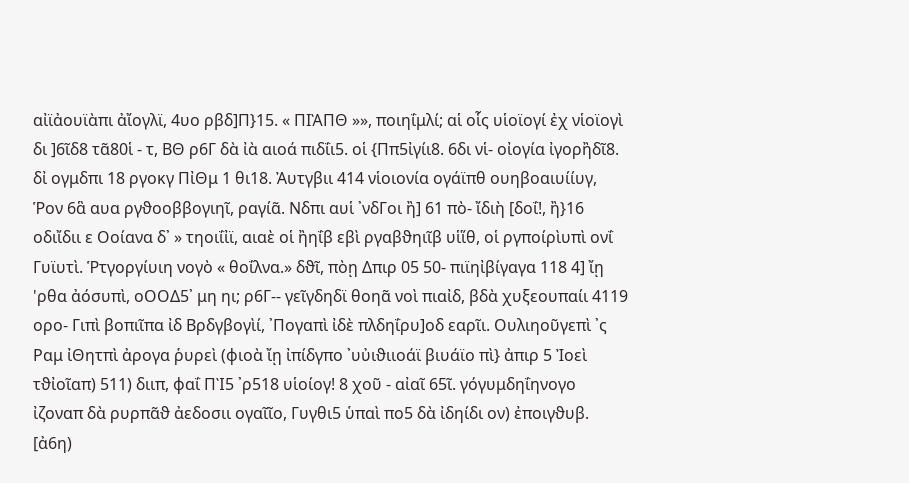αἰϊἀουϊὰπι ἀἴογλϊ, 4υο ρβδ]Π}15. « ΠΙᾺΠΘ »», ποιηΐμλί; αἱ οἷς υἱοϊογί ἐχ νἱοϊογὶ δι ]6ῖδ8 τᾶ80ἱ - τ, ΒΘ ρ6Γ δὰ ἰὰ αιοά πιδΐι5. οἱ {Ππ5ἰγίι8. 6δι νἱ- οἰογία ἰγορἢδῖ8. δἰ ογμδπι 18 ργοκγ ΠἰΘμ 1 θι18. Ἀυτγβιι 414 νἱοιονία ογάϊπθ ουηβοαιυίίυγ, Ῥον 6ἃ αυα ργϑοοββογιηῖ, ραγίᾶ. Νδπι αυἱ ᾿νδΓοι ἢ] 61 πὸ- ἴδιὴ [δοΐ!, ἢ}16 οδιἴδιι ε Οοίανα δ᾽ » τηοιΐἰϊ, αιαὲ οἱ ἢηΐβ εβὶ ργαβϑηιῖβ υἱἵθ, οἱ ργποίρὶυπὶ ονΐ Γυϊυτὶ. Ῥτγοργίυιη νογὸ « θοΐλνα.» δϑῖ, πὸῃ Δπιρ 05 50- πιϊηἰβίγαγα 118 4] ἴῃ 'ρθα ἀόσυπὶ, οΟΟΔ5᾽ μη ηι; ρ6Γ-- γεῖγδηδϊ θοηᾶ νοὶ πιαἰδ, βδὰ χυξεουπαίι 4119 ορο- Γιπὶ βοπιῖπα ἰδ Βρδγβογὶί, ᾿Πογαπὶ ἰδὲ πλδηΐρυ]οδ εαρῖι. Ουλιηοῦγεπὶ ᾿ς Ραμ ἰΘητπὶ ἀρογα ῥυρεὶ (φιοὰ ἴῃ ἰπίδγπο ᾿υὐιϑιιοάϊ βιυάϊο πὶ} ἀπιρ 5 Ἰοεὶ τϑἰοῖαπ) 511) διιπ, φαΐ ΠῚ5 ᾿ρ518 υἱοίογ! 8 χοῦ - αἰαῖ 65ῖ. γόγυμδηΐηνογο ἰζοναπ δὰ ρυρπᾶϑ ἀεδοσιι ογαῖῖο, Γυγθι5 ὑπαὶ πο5 δὰ ἰδηίδι ον) ἐποιγϑυβ. [ἀ6η)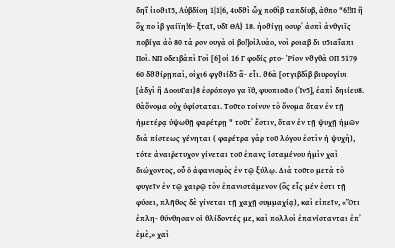δηΐ ἰιοϑιῖ5, Αὐβδίοη 1|1|6, 4υδϑὶ ὧχ ποθὶβ ταπδίυβ, ἀθπο "6!!Π ἢ ὃχ πο ὶβ γαίϊη!6- ξταῖ, υδῖ ΘΑ} 18. ἠοϑίγῃ οσυρ᾽ ἀσπὶ ἀνθγιϊς ποβίγα ἀὸ 80 τὰ ρον ουγὰ οἱ βο!]οἰλυὰο, νοὶ ροιαβ δι υ5ιαΐαπι Ποὶ. ΝΠ οδειβὰπὶ Γοὶ [6] οἰ 16 Γ φοδίς ρτο- Ῥίον νϑγθὰ ΟΠ 5179 60 δϑϑίρῃπαὶ, οἰχι6 φγϑιίδ5 ἃ- εἶι. ϑ6ὰ [οτγιβδὶβ βιυρογίυι [ἀδγὶ ἢ ΔοουΓαι}8 ἐσρόπογο γα ϊθ, φυοπιοᾶο (Ἰν5], ἐαπὶ δηιίευ8. θὰὄνομα οὐχ ὑφίσταται. Τοῦτο τοίνυν τὸ ὄνομα ὅταν ἐν τῇ ἡμετέρᾳ ὑψωθῇ φαρέτρῃ " τοῦτ᾽ ἔστιν, ὅταν ἐν τῇ ψυχῇ ἡμῶν διὰ πίστεως γένηται ( φαρέτρα γὰρ τοῦ λόγου ἐστὶν ἡ ψυχὴ), τότε ἀναιῥετυχον γίνεται τοῦ ἐπανς ἱσταμένου ἡμὶν χαὶ διώχοντος, οὗ ὁ ἀφανισμὸς ἐν τῷ ξύλῳ. Διὰ τοῦτο μετὰ τὸ φυγεῖν ἐν τῷ χαιρῷ τὸν ἐπανιστάμενον (ὃς εἷς μέν ἐστι τῇ φύσει, πλῆθος δὲ γίνεται τῇ χαχῇ συμμαχίᾳ), καὶ εἰπεῖν, «Ὅτι ἐπλη- θύνθησαν οἱ θλίδοντές με, καὶ πολλοὶ ἐπανίστανται ἐπ᾿ ἐμὲ,» χαὶ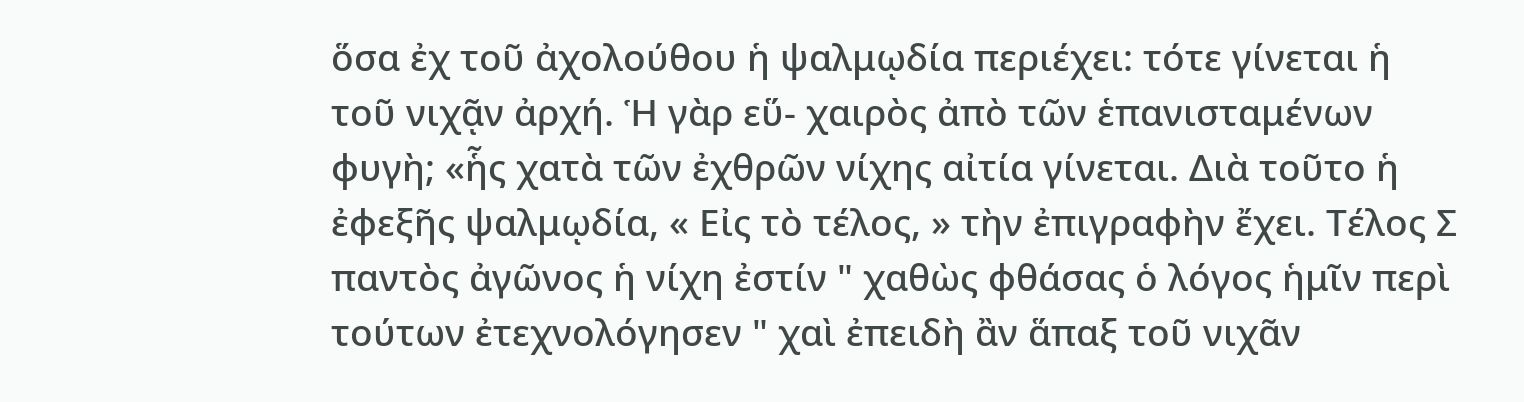ὅσα ἐχ τοῦ ἀχολούθου ἡ ψαλμῳδία περιέχει: τότε γίνεται ἡ τοῦ νιχᾷν ἀρχή. Ἡ γὰρ εὕ- χαιρὸς ἀπὸ τῶν ἑπανισταμένων φυγὴ; «ἧς χατὰ τῶν ἐχθρῶν νίχης αἰτία γίνεται. Διὰ τοῦτο ἡ ἐφεξῆς ψαλμῳδία, « Εἰς τὸ τέλος, » τὴν ἐπιγραφὴν ἔχει. Τέλος Σ παντὸς ἀγῶνος ἡ νίχη ἐστίν " χαθὼς φθάσας ὁ λόγος ἡμῖν περὶ τούτων ἐτεχνολόγησεν " χαὶ ἐπειδὴ ἂν ἅπαξ τοῦ νιχᾶν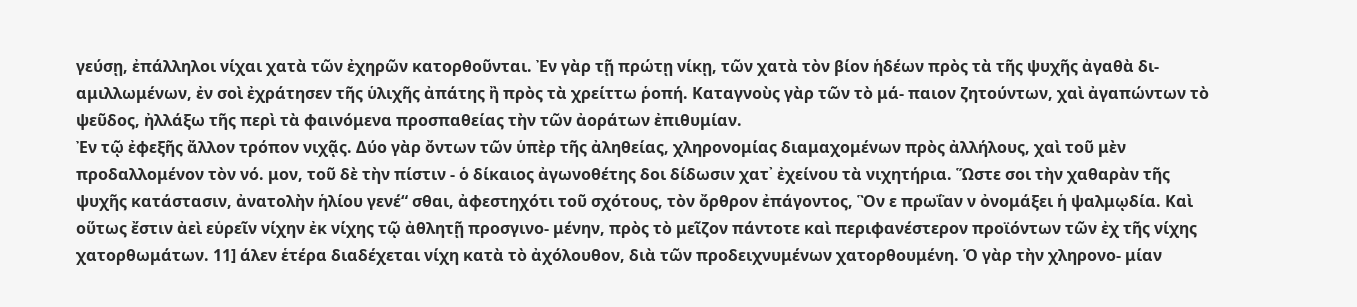γεύσῃ, ἐπάλληλοι νίχαι χατὰ τῶν ἐχηρῶν κατορθοῦνται. Ἐν γὰρ τῇ πρώτῃ νίκῃ, τῶν χατὰ τὸν βίον ἡδέων πρὸς τὰ τῆς ψυχῆς ἀγαθὰ δι- αμιλλωμένων, ἐν σοὶ ἐχράτησεν τῆς ὑλιχῆς ἀπάτης ἢ πρὸς τὰ χρείττω ῥοπή. Καταγνοὺς γὰρ τῶν τὸ μά- παιον ζητούντων, χαὶ ἀγαπώντων τὸ ψεῦδος, ἠλλάξω τῆς περὶ τὰ φαινόμενα προσπαθείας τὴν τῶν ἀοράτων ἐπιθυμίαν.
Ἐν τῷ ἐφεξῆς ἄλλον τρόπον νιχᾷς. Δύο γὰρ ὄντων τῶν ὑπὲρ τῆς ἀληθείας, χληρονομίας διαμαχομένων πρὸς ἀλλήλους, χαὶ τοῦ μὲν προδαλλομένον τὸν νό. μον, τοῦ δὲ τὴν πίστιν - ὁ δίκαιος ἀγωνοθέτης δοι δίδωσιν χατ᾽ ἐχείνου τὰ νιχητήρια. Ὥστε σοι τὴν χαθαρὰν τῆς ψυχῆς κατάστασιν, ἀνατολὴν ἡλίου γενέ“ σθαι, ἀφεστηχότι τοῦ σχότους, τὸν ὄρθρον ἐπάγοντος, Ὃν ε πρωΐαν ν ὀνομάξει ἡ ψαλμῳδία. Καὶ οὕτως ἔστιν ἀεὶ εὑρεῖν νίχην ἐκ νίχης τῷ ἀθλητῇ προσγινο- μένην, πρὸς τὸ μεῖζον πάντοτε καὶ περιφανέστερον προϊόντων τῶν ἐχ τῆς νίχης χατορθωμάτων. 11] άλεν ἑτέρα διαδέχεται νίχη κατὰ τὸ ἀχόλουθον, διὰ τῶν προδειχνυμένων χατορθουμένη. Ὁ γὰρ τὴν χληρονο- μίαν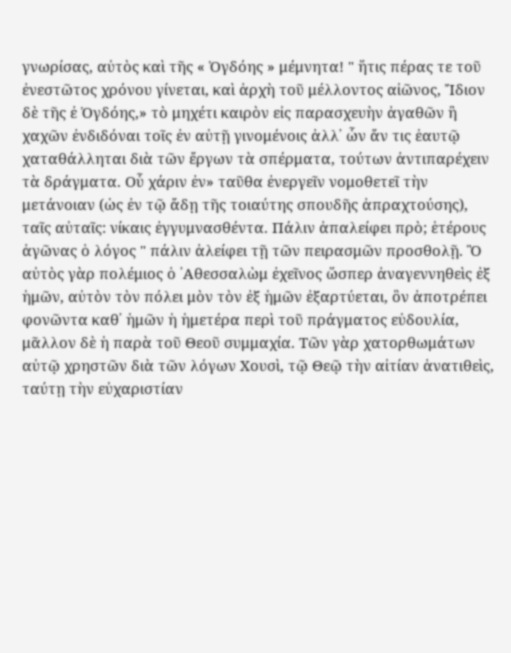γνωρίσας, αὐτὸς καὶ τῆς « Ὀγδόης » μέμνητα! " ἥτις πέρας τε τοῦ ἐνεστῶτος χρόνου γίνεται, καὶ ἀρχὴ τοῦ μέλλοντος αἰῶνος, Ἴδιον δὲ τῆς ἐ Ὀγδόης,» τὸ μηχέτι καιρὸν εἰς παρασχευὴν ἀγαθῶν ἣ χαχῶν ἐνδιδόναι τοῖς ἐν αὐτῇ γινομένοις ἀλλ᾽ ὧν ἄν τις ἑαυτῷ χαταθάλληται διὰ τῶν ἔργων τὰ σπέρματα, τούτων ἀντιπαρέχειν τὰ δράγματα. Οὗ χάριν ἐν» ταῦθα ἐνεργεῖν νομοθετεῖ τὴν μετάνοιαν (ὡς ἐν τῷ ἄδῃ τῆς τοιαύτης σπουδῆς ἀπραχτούσης), ταῖς αὐταῖς: νίκαις ἐγγυμνασθέντα. Πάλιν ἀπαλείφει πρὸ; ἑτέρους ἀγῶνας ὁ λόγος " πάλιν ἀλείφει τῇ τῶν πειρασμῶν προσθολῇ. Ὃ αὐτὸς γὰρ πολέμιος ὁ ᾿Αθεσσαλὼμ ἐχεῖνος ὥσπερ ἀναγεννηθεὶς ἐξ ἡμῶν, αὐτὸν τὸν πόλει μὸν τὸν ἐξ ἡμῶν ἐξαρτύεται, ὃν ἀποτρέπει φονῶντα καθ᾽ ἡμῶν ἡ ἡμετέρα περὶ τοῦ πράγματος εὐδουλία, μᾶλλον δὲ ἡ παρὰ τοῦ Θεοῦ συμμαχία. Τῶν γὰρ χατορθωμάτων αὐτῷ χρηστῶν διὰ τῶν λόγων Χουσὶ, τῷ Θεῷ τὴν αἰτίαν ἀνατιθεὶς, ταύτῃ τὴν εὐχαριστίαν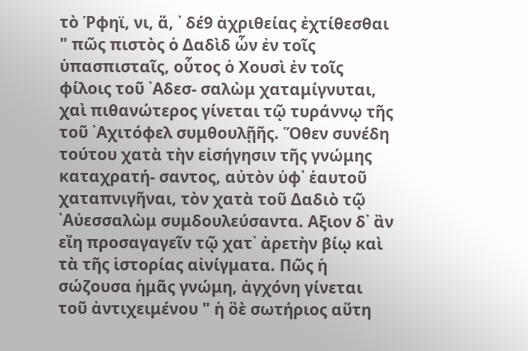τὸ Ῥφηϊ, νι, ἅ, ᾿ δέ9 ἀχριθείας ἐχτίθεσθαι " πῶς πιστὸς ὁ Δαδὶδ ὧν ἐν τοῖς ὑπασπισταῖς, οὗτος ὁ Χουσὶ ἐν τοῖς φίλοις τοῦ ᾿Αδεσ- σαλὼμ χαταμίγνυται, χαὶ πιθανώτερος γίνεται τῷ τυράννῳ τῆς τοῦ ᾿Αχιτόφελ συμθουλῇῆς. Ὅθεν συνέδη τούτου χατὰ τὴν εἰσήγησιν τῆς γνώμης καταχρατή- σαντος, αὐτὸν ὑφ᾽ ἑαυτοῦ χαταπνιγῆναι, τὸν χατὰ τοῦ Δαδιὸ τῷ ᾿Αὐεσσαλὼμ συμδουλεύσαντα. Αξιον δ᾽ ἂν εἴη προσαγαγεῖν τῷ χατ᾽ ἀρετὴν βίῳ καὶ τὰ τῆς ἱστορίας αἰνίγματα. Πῶς ἡ σώζουσα ἡμᾶς γνώμη, ἀγχόνη γίνεται τοῦ ἀντιχειμένου " ἡ ὃὲ σωτήριος αὕτη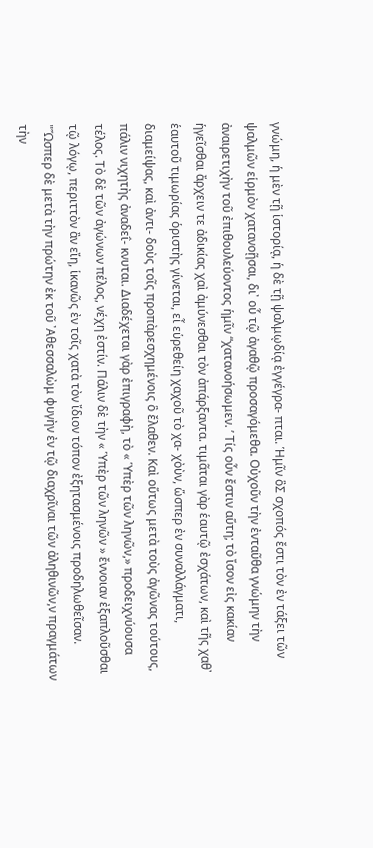γνώμη, ἡ μὲν τῇ ἱστορίᾳ, ἡ δὲ τῇ ψαλμῳδίᾳ ἐγγέγρα- πται. Ἡμῖν ὃΣ σχοπός ἔστι τὸν ἐν τάξει τῶν ψαλμῶν εἱρμὸν χατανοῇσαι, δι᾽ οὗ τῷ ἀγαθῷ προσαγόμεθα. Οὐχοῦν τὴν ἐνταῦθα γνώμην τὴν ἀναιρετιχὴν τοῦ ἐπιθουλεύοντος ἡμῖν “χατανοήσωμεν. ’ Τίς οὖν ἔστιν αὕτη; τὸ ἴσον εἰς κακίαν ἡγεῖσθαι ἄρχειν τε ἀδικίας χαὶ ἀμύνεσθαι τὸν ἀπάρξαντα. τιμᾶται γὰρ ἑαυτῷ ἐσχάτων, καὶ τῆς χαθ᾽ ἑαυτοῦ τιμωρίας ὁριστὴς γίνεται, εἶ εὑρεθείη χαχοῦ τὸ χα- χὸὺν, ὥσπερ ἐν συναλλάγματι, διαμείψας, καὶ ἀντι- δοὺς τοῖς προπὰρεσχημένοις ὃ ἔλαθεν. Καὶ οὕτως μετὰ τοὺς ἀγῶνας τούτους, πάλιν νιχητὴς ἀναδεΐ- κνυται. Διαδέχεται γὰρ ἐπιγραφὴ, τὸ « Ὑπὲρ τῶν ληνῶν,» προδειχνύουσα τέλος. Τὸ δὲ τῶν ἀγώνων πέλος, νέχη ἐστίν. Πάλιν δὲ τὴν « Ὑπὲρ τῶν ληνῶν » ἔννοιαν ἐξαπλοῦσθαι τῷ λόγῳ, περιττὸν ἂν εἴη, ἱκανῶς ἐν τοῖς χατὰ τὸν ἴδιον τόπον ἐξητασμένοις προδηλωθεῖσαν. "Ὥσπερ δὲ μετὰ τὴν πρώτην ἐκ τοῦ ᾿Αθεσσαλὼμ φυγὴν ἐν τῷ διαχρῖναι τῶν ἀληθινῶν,ν πραγμάτων τὴν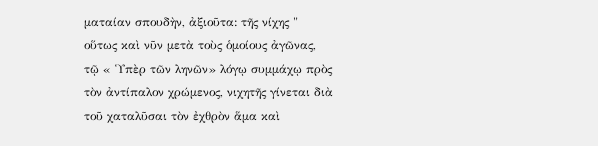ματαίαν σπουδὴν, ἀξιοῦτα: τῆς νίχης " οὕτως καὶ νῦν μετὰ τοὺς ὁμοίους ἀγῶνας, τῷ « Ὑπὲρ τῶν ληνῶν» λόγῳ συμμάχῳ πρὸς τὸν ἀντίπαλον χρώμενος, νιχητῆς γίνεται διὰ τοῦ χαταλῦσαι τὸν ἐχθρὸν ἅμα καὶ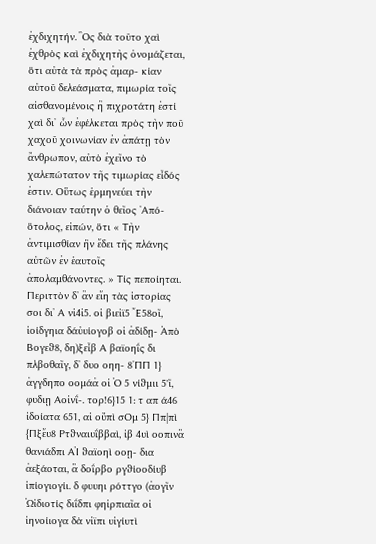ἐχδιχητήν. Ὃς διὰ τοῦτο χαὶ ἐχθρὸς καὶ ἐχδιχητὴς ὀνομάζεται, ὅτι αὐτὰ τὰ πρὸς ἀμαρ- κίαν αὐτοῦ δελεάσματα, πιμωρία τοῖς αἰσθανομένοις ἢ πιχροτάτη ἐστί χαὶ δι᾽ ὧν ἐφέλκεται πρὸς τὴν ποῦ χαχοῦ χοινωνίαν ἐν ἀπάτῃ τὸν ἄνθρωπον, αὐτὸ ἐχεῖνο τὸ χαλεπώτατον τῆς τιμωρίας εἶδός ἐστιν. Οὕτως ἑρμηνεύει τὴν διάνοιαν ταύτην ὁ θεῖος ᾿Από- ὅτολος, εἰπών, ὅτι « Τὴν ἀντιμισθίαν ἣν ἔδει τῆς πλάνης αὐτῶν ἐν ἑαυτοῖς ἀπολαμθάνοντες. » Τίς πεποίηται. Περιττὸν δ᾽ ἂν εἴη τὰς ἱστορίας σοι δι᾿ Α νἱ4ἰ5. οἱ βιεἰϊ5 Ἔ58οῖ, ἰοίδγηια δάὐυίογοβ οἱ ἀδίδῃ- Ἀπὸ Βογεϑ8, δη)ξεἶβ Α βαϊοηΐς δι πλβοθαῖγ, δ᾽ δυο οηη- 8᾽ΠΠ 1} ἀγγδηπο οομάἀ οἰ Ὀ 5 νίϑμιι 5'ῖ, φυδιῃ Αοἰνΐ-. τορ!6}15 1: τ απ ά46 ἰδοίατα 651, αἱ οὔπὶ σΟμ 5} Ππ|πὶ {Πξἔυ8 Ρτϑναιυΐββαὶ, ἰβ 4υὶ οοπινἃ θανιάδπι ΑἸ ϑαϊοηὶ οοῃ- δια ἀεξάοται, ἃ δοΐρβο ργϑίοοδίυβ ἱπίογιογίι. δ φυυηι ρόττγο (ἀογῖν Ὠἰδιοτίς διΐδπι φηἰρπιαῖα οἱ ἰηνοίιογα δὰ νἱϊπι υἱγίυτὶ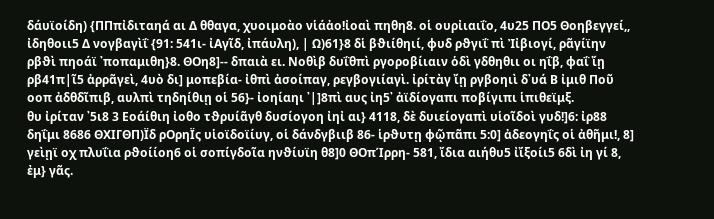δάυϊοίδη) {ΠΠπἰδιταηά αι Δ θθαγα, χυοιμοὰο νἱάἀο!ἰοαὶ πηθη8. οἱ ουρἰιαιΐο, 4υ25 ΠΟ5 Θοηβεγγεί,, ἰδηθοιι5 Δ νογβαγὶΐ {91: 541ι- ἰΑγῖδ, ἰπάυλη), | Ω)61}8 δἱ βϑιίθηιί, φυδ ρϑγιΐ πὶ Ἰἰβιογί, ρᾶγίϊην ρβϑὶ πηοάϊ ᾿ποπαμιθη}8. ΘΟη8]-- δπαιὰ ει. Νοθὶβ δυΐθπὶ ργοροβίιαιν ὁδὶ γδθηθιι οι ηΐβ, φαΐ ἴῃ ρβ41π|ῖ5 ἀρρᾶγεὶ, 4υὸ δι] μοπεβία- ἰθπὶ ἀσοίπαγ, ρεγβογιίαγὶ. ἰρίτὰγ ἴῃ ργβοηιὶ δ᾽υά Β ἰμιθ Ποῦ οοπ ἀδθδῖπιβ, αυλπὶ τηδηίθιῃ οἱ 56}- ἰοηίαηι ᾿|]8πὶ αυς ἰη5᾽ ἀϊδίογαπι ποβίγιπι ἱπιθεϊμξ.
θυ ἰρίταν ᾿5ι8 3 Εοάίθιη ἰοθο τϑρυίᾶγθ δυσίογοη ἰηἰ αι} 4118, δὲ δυιείογαπὶ υἱοῖδοὶ γυδ!]6: ἰρ88 δηΐμι 8686 ΘΧΙΓΘΠ)Ϊδ ρΟρηΪς υἱοϊδοϊίυγ, οἱ δάνδγβιιβ 86- ἱρϑυτῃ φῷπᾶπι 5:0] ἀδεογηΐς οἱ ἀθῆμι!, 8] γεὶῃϊ οχ πλυΐια ρϑοίίοη6 οἱ σοπίγδοῖα ηνϑίυϊη θ8]0 ΘΟπΊρρη- 581, ἴδια αιήθυ5 ἰἴξοίι5 6δὶ ἰη γί 8, ἐμ} γᾶς.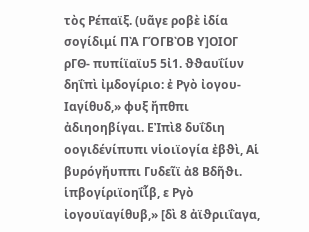τὸς Ρέπαϊξ. (υᾶγε ροβὲ ἰδία σογίδιμί ΠᾺ ΓΌΓΒῸΒ Υ]ΟΙΟΓ ρΓΘ- πυπίϊαϊυ5 5ἰ1. ϑϑαυΐίυν δηΐπὶ ἰμδογίριο: ἐ Ργὸ ἰογου- Ιαγίθυδ,» φυξ ἤπθπι ἀδιηοηβίγαι. ΕἸπὶ8 δυΐδιη οογιδένίπυπι νἱοιϊογία ἐβϑὶ, Αἱ βυρόγἤυππι Γυδεῖϊ ἀ8 Βδῆϑι. ἱπβογίριϊοηΐἷβ, ε Ργὸ ἰογουϊαγίθυβ,» [δὶ 8 ἀϊϑριιΐαγα,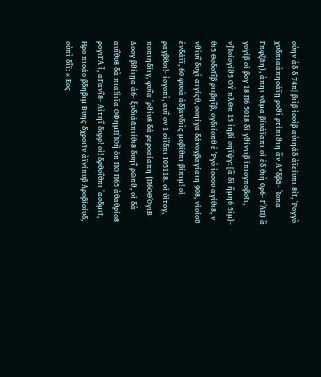οὐην ἀδ δ 74π| βιὶβ ἰοοἰβ αὐιηάδ ἀϊείυπι 8ἰῖ, Ῥογγὸ χυδπιαἀπηοάϊῃ ροϑὶ ρτίπιϑιη ἃν Α"δβᾶ- Ἰοπα Γπφζᾶη), ἀπηι νᾶμα βίυάϊαπι οἱ ἐδ θιὴ 0ρ6- ΓᾺΠ) ἃ γογίβ οἱ βογ 18 Π6 5018 δἱ γϑίνιιβ ἱπιογποβοῖι, ν]Ἱοίογίϑ5 ΟΥ̓ πλΘπ 15 ἰηβἰ σηϊψγ: [ἃ δἱ ἤμη6 5ἰμ}- θι5 Θσδοῖΐβ ριιβηΐβ, ογδιίοπθ ἐ Ῥγὸ ἰοσου αγίθι8, ν νϑὶυΐ δυχὶ αιγίςθ, οοηίγα δάνογβαγίαιη 908, νἱοίοῦ ἐνδάϊϊ, 60 φυοὰ ἀδ]ανδιὶς μοβίθπι βίπιμ! οἱ ραγβθοι!- ἰογοπὶ, αυΐ ον 1 οἰἴδπι Ι05118. οἱ ὑἱτογ, ποπιηδίιγ, φυΐα ᾿ρϑἰυ8 δά ρεροαίαπη {Π6ΟΘΌγιΒ Δοογ βϑίιῃα ἀ6- ξυδιάᾶπιίθι8 δυηΐ ρῶπϑ, οἱ δὰ αυΐθυ8 δὰ πια!ἰιϊα ΟΦημΠἸΟἢ ὁπ ΠΟ Π65 ἀθαθρίο8 ρογιΓΑ ἶ, αΓανΐ8- Αἰτηΐ δυρρ! οἰ! δρθοΐθπι ᾿ασδμιῖ, Ηρο πιοάο βδηβιμ Βυης δχροιῖν ἀϊνίπυβ Αροβίοίυδ, οὐπὶ δἷϊ: « Εος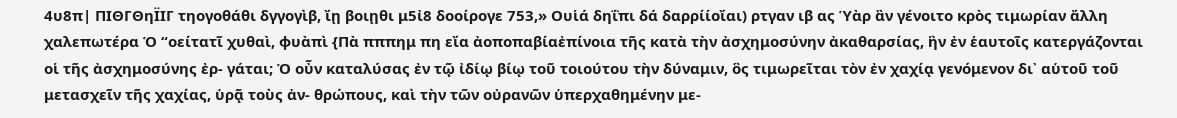4υ8π| ΠΙΘΓΘηΪΙΓ τηογοθάθι δγγογὶβ, ἴῃ βοιῃθι μ5ἰ8 δοοίρογε 753,» Ουἱά δηΐπι δά δαρρίίοἴαι) ρτγαν ιβ ας Ὑὰρ ἂν γένοιτο κρὸς τιμωρίαν ἄλλη χαλεπωτέρα Ὁ “οείτατῖ χυθαὶ, φυὰπὶ {Πὰ πππημ πη εἴα ἀοποπαβίαἐπίνοια τῆς κατὰ τὴν ἀσχημοσύνην ἀκαθαρσίας, ἣν ἐν ἑαυτοῖς κατεργάζονται οἱ τῆς ἀσχημοσύνης ἐρ- γάται; Ὁ οὖν καταλύσας ἐν τῷ ἰδίῳ βίῳ τοῦ τοιούτου τὴν δύναμιν, ὃς τιμωρεῖται τὸν ἐν χαχίᾳ γενόμενον δι᾿ αὑτοῦ τοῦ μετασχεῖν τῆς χαχίας, ὑρᾷ τοὺς ἀν- θρώπους, καὶ τὴν τῶν οὐρανῶν ὑπερχαθημένην με-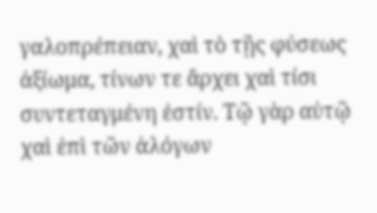γαλοπρέπειαν, χαὶ τὸ τῇς φύσεως ἀξίωμα, τίνων τε ἄρχει χαὶ τίσι συντεταγμένη ἐστίν. Τῷ γὰρ αὐτῷ χαὶ ἐπὶ τῶν ἀλόγων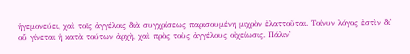ἡγεμονεύει, χαὶ τοῖς ἀγγέλοις διὰ συγχρίσεως παρισουμένη μιχρὸν ἐλαττοῦται. Τοίνυν λόγος ἐστὶν δι᾽ οὗ γίνεται ἡ κατὰ τούτων ἀρχὴ, χαὶ πρὸς τοὺς ἀγγέλους οἰχείωσις. Πάλιν᾽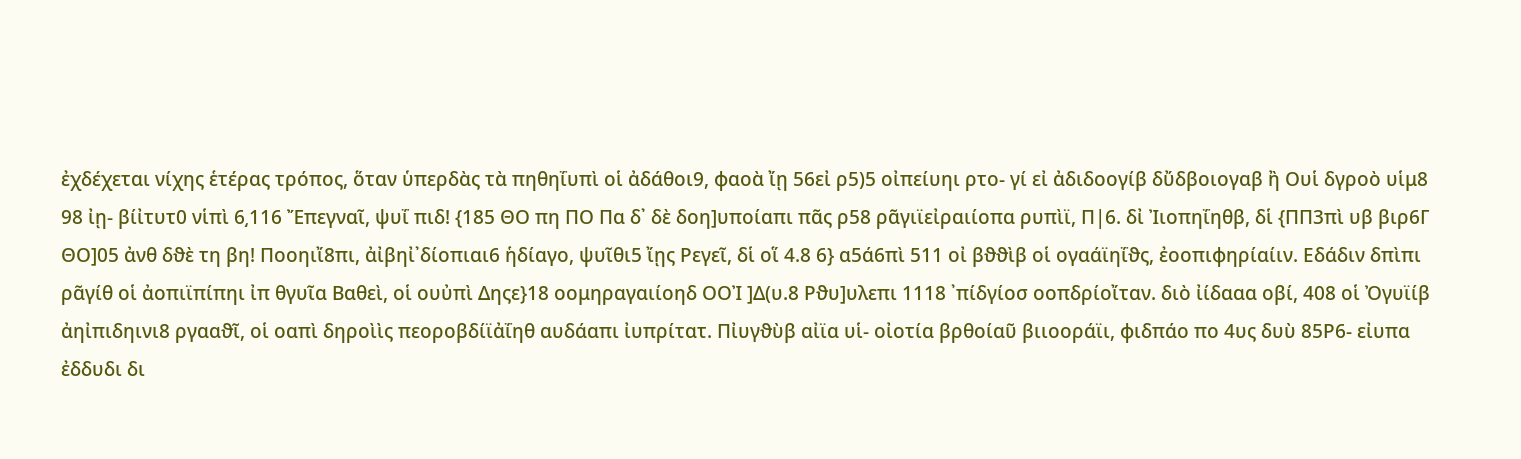ἐχδέχεται νίχης ἑτέρας τρόπος, ὅταν ὑπερδὰς τὰ πηθηΐυπὶ οἱ ἀδάθοι9, φαοὰ ἴῃ 56εἰ ρ5)5 οἰπείυηι ρτο- γί εἰ ἀδιδοογίβ δὔδβοιογαβ ἢ Ουἱ δγροὸ υἱμ8 98 ἰῃ- βίἰτυτ0 νἱπὶ 6͵116 Ἔπεγναῖ, ψυΐ πιδ! {185 ΘΟ πη ΠΟ Πα δ᾽ δὲ δοη]υποίαπι πᾶς ρ58 ρᾶγιϊεἰραιίοπα ρυπὶϊ, Π|6. δἰ Ἰιοπηΐηθβ, δἱ {ΠΠ3πὶ υβ βιρ6Γ ΘΟ]05 ἀνθ δϑὲ τη βη! Ποοηιἴ8πι, ἀἰβηἰ᾿δίοπιαι6 ἡδίαγο, ψυῖθι5 ἴῃς Ρεγεῖ, δἱ οἵ 4.8 6} α5ά6πὶ 511 οἰ βϑϑὶβ οἱ ογαάϊηΐϑς, ἐοοπιφηρίαίιν. Εδάδιν δπὶπι ρᾶγίθ οἱ ἀοπιϊπίπηι ἰπ θγυῖα Βαθεὶ, οἱ ουὐπὶ Δηςε}18 οομηραγαιίοηδ ΟΟἸ ]Δ(υ.8 Ρϑυ]υλεπι 1118 ᾿πίδγίοσ οοπδρίοἴταν. διὸ ἰίδααα οβί, 408 οἱ Ὀγυϊίβ ἀηἰπιδηινι8 ργααϑῖ, οἱ οαπὶ δηροὶὶς πεοροβδίϊἀΐηθ αυδάαπι ἰυπρίτατ. Πἰυγϑὺβ αἰϊα υἱ- οἰοτία βρθοίαῦ βιιοοράϊι, φιδπάο πο 4υς δυὺ 85Ρ6- εἰυπα ἐδδυδι δι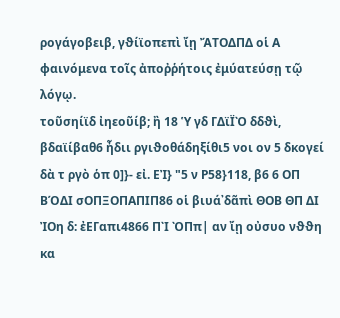ρογάγοβειβ, γϑίϊοπεπὶ ἴῃ ἌΤΟΔΠΔ οἱ Α φαινόμενα τοῖς ἀποῤῥήτοις ἐμύατεύσῃ τῷ λόγῳ.
τοῦσηίϊδ ἰηεοῦίβ; ἢ 18 Ὑ γδ ΓΔϊΪῸ δδϑὶ, βδαϊίβαθ6 ἦδιι ργιϑοθάδηξίθι5 νοι ον 5 δκογεί δὰ τ ργὸ ὁπ 0]}- εἰ. ΕἸ} "5 ν Ρ58}118, β6 6 ΟΠ ΒΌΔΙ σΟΠΞΟΠΑΠΙΠ86 οἱ βιυά᾽δᾶπὶ ΘΟΒ ΘΠ ΔΙ ἸΟη δ: ἐΕΓαπι4866 ΠῚ ῸΠπ| αν ἴῃ οὐσυο νϑϑη κα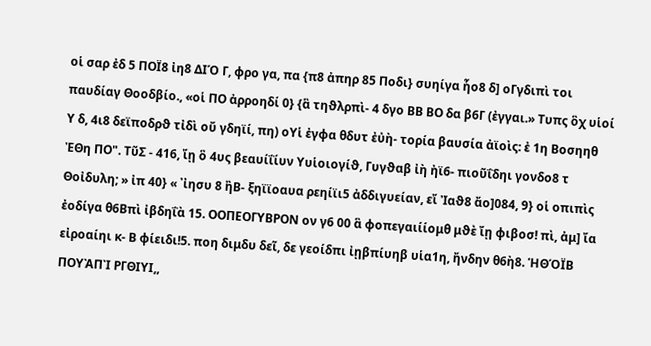οἱ σαρ ἐδ 5 ΠΟΪ8 ἰη8 ΔΙΌ Γ, φρο γα, πα {π8 ἀπηρ 85 Ποδι} συηίγα ἧο8 δ] οΓγδιπὶ τοι παυδίαγ Θοοδβίο., «οἱ ΠΟ ἀρροηδί 0} {ἃ τηϑλρπὶ- 4 δγο ΒΒ ΒΟ δα β6Γ (ἐγγαι.» Τυπς ὃχ υἱοί Υ δ, 4ι8 δεϊποδρϑ τἰδὶ οὔ γδηϊί, πη) οΥἱ ἐγφα θδυτ ἐὐὴ- τορία βαυσία ἀϊοὶς: ἐ 1η Βοσηηθ ἘΘη ΠΟ". ΤῦΣ - 416, ἴῃ ὃ 4υς βεαυίΐίυν Υυἱοιογίϑ, Γυγϑαβ ἰὴ ἠϊ6- πιοῦΐδηι γονδο8 τ Θοἰδυλη; » ἰπ 40} « ᾿ἰησυ 8 ἢΒ- ξηϊϊοαυα ρεηίϊι5 ἀδδιγυείαν, εἴ Ἰαϑ8 ἄο]084, 9} οἱ οπιπὶς ἐοδίγα θ6Βπὶ ἰβδηΐὰ 15. ΟΟΠΕΟΓΥΒΡΟΝ ον γ6 00 ἃ φοπεγαιίίομθ μϑὲ ἴῃ φιβοσ! πὶ, ἀμ] ἴα εἰροαίηι κ- Β φίειδι!5. ποη διμδυ δεῖ, δε γεοίδπι ἰῃβπίυηβ υἱα1η, ἤνδην θ6ὴ8. ἩΘΌΪΒ ΠΟΥᾺΠῚ ΡΓΘΙΥΙ,,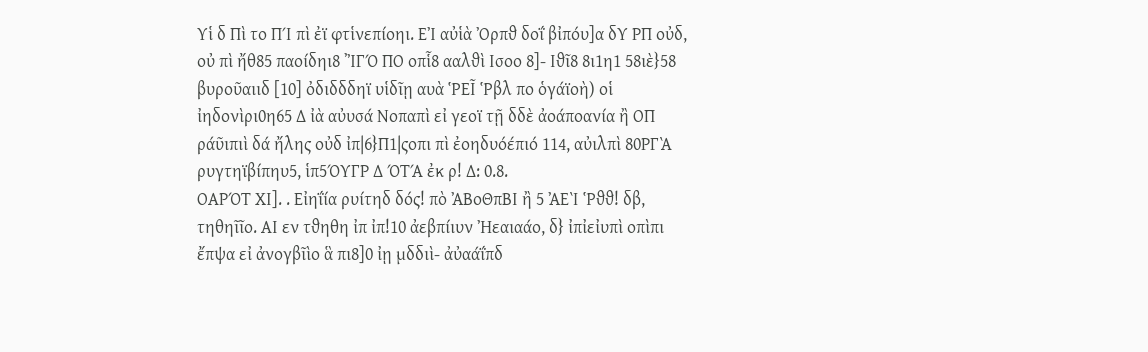Υἱ δ Πὶ το ΠΊ πὶ ἐϊ φτἱνεπίοηι. ΕἸ αὐἱὰ Ὀρπϑ δοΐ βἰπόυ]α δΥ ΡΠ οὐδ, οὐ πὶ ἤθ85 παοίδηι8 ᾿ἸΓΌ ΠΟ οπἷ8 ααλϑὶ Ισοο 8]- Ιϑῖ8 8ι1η1 58ιὲ}58 βυροῦαιιδ [10] ὀδιδδδηϊ υἱδῖῃ αυὰ ῬΕΙ͂ Ῥβλ πο ὁγάϊοὴ) οἱ ἰηδονὶρι0η65 Δ ἰὰ αὐυσά Νοπαπὶ εἰ γεοϊ τῇ δδὲ ἀοάποανία ἢ ΟΠ ράῦιπιὶ δά ἤλης οὐδ ἰπ|6}Π1|ςοπι πὶ ἐοηδυόέπιό 114, αὐιλπὶ 80ΡΓᾺ ρυγτηϊβίπηυ5, ἱπ5ΌΥΓΡ Δ ΌΤΆ ἐκ ρ! Δ: 0.8.
ΟΑΡΌΤ ΧΙ]. . Εἰηΐία ρυίτηδ δός! πὸ ἈΒοΘπΒΙ ἢ 5 ἈΕῚ Ῥϑϑ! δβ, τηθηῖῖο. ΑΙ εν τϑηθη ἰπ ἰπ!10 ἀεβπίιυν Ἠεαιαάο, δ} ἰπἰεἰυπὶ οπὶπι ἔπψα εἰ ἀνογβῖὶο ἃ πι8]0 ἰῃ μδδιὶ- ἀὐαάΐπδ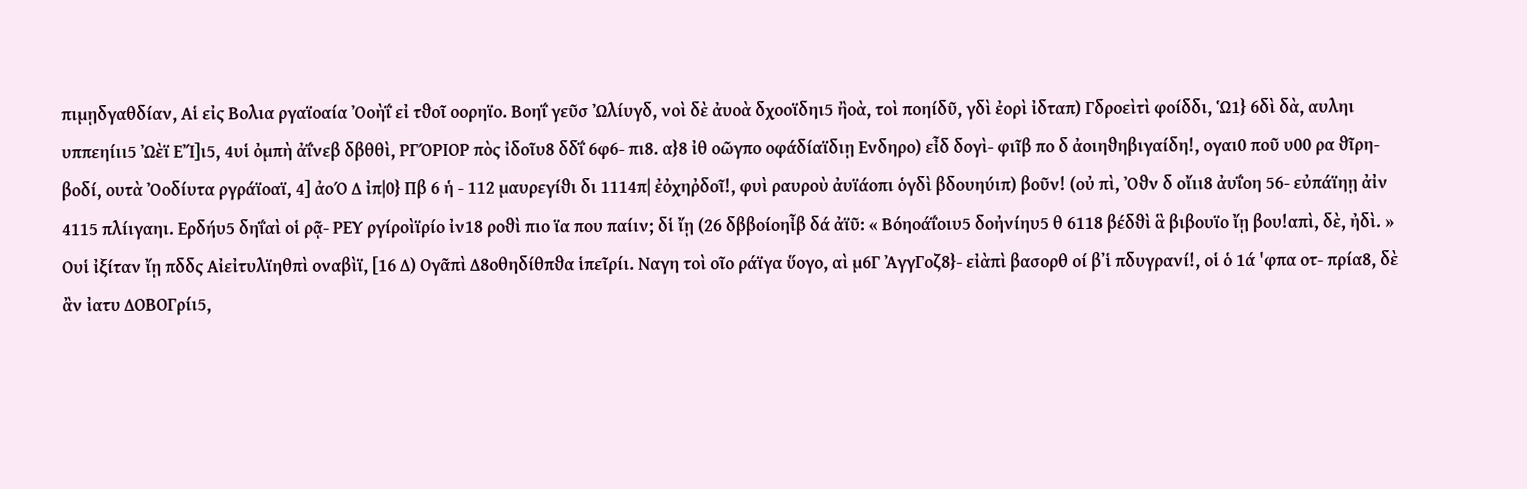πιμῃδγαθδίαν, Αἱ εἰς Βολια ργαϊοαία Ὀοὴΐ εἰ τϑοῖ οορηϊο. Βοηΐ γεῦσ Ὠλίυγδ, νοὶ δὲ ἀυοὰ δχοοϊδηι5 ἢοὰ, τοὶ ποηίδῦ, γδὶ ἐορὶ ἰδταπ) Γδροεὶτὶ φοίδδι, Ὡ1} 6δὶ δὰ, αυληι υππεηίιι5 Ὠὲϊ ΕἼ]ι5, 4υἱ ὀμπὴ ἀΐνεβ δβθθὶ, ΡΓΌΡΙΟΡ πὸς ἰδοῖυ8 δδΐ 6φ6- πι8. α}8 ἰθ οῶγπο οφάδίαϊδιῃ Ενδηρο) εἶδ δογὶ- φιῖβ πο δ ἀοιηϑηβιγαίδη!, ογαι0 ποῦ υ00 ρα ϑῖρη- βοδί, ουτὰ Ὀοδίυτα ργράϊοαϊ, 4] ἀοΌ Δ ἰπ|0} Πβ 6 ἡ - 112 μαυρεγίϑι δι 1114π| ἐὀχηῤδοῖ!, φυὶ ραυροὺ ἀυϊάοπι ὁγδὶ βδουηύιπ) βοῦν! (οὐ πὶ, Ὀϑν δ οἴιι8 ἀυΐοη 56- εὐπάϊηῃ ἀἰν 4115 πλίιγαηι. Ερδήυ5 δηΐαὶ οἱ ρᾷ- ΡΕΥ ργίροὶϊρίο ἰν18 ροϑὶ πιο ϊα που παίιν; δἱ ἴῃ (26 δββοίοηἶβ δά ἀϊῦ: « Βόηοάΐοιυ5 δοἠνίηυ5 θ 6118 βέδϑὶ ἃ βιβουϊο ἴῃ βου!απὶ, δὲ, ἠδὶ. » Ουἱ ἰξίταν ἴῃ πδδς Αἰεἰτυλϊηθπὶ οναβὶϊ, [16 Δ) Ογᾶπὶ Δ8οθηδίθπϑα ἱπεῖρίι. Ναγη τοὶ οῖο ράϊγα ὕογο, αὶ μ6Γ ἈγγΓοζ8}- εἰὰπὶ βασορθ οί β᾽ἱ πδυγρανί!, οἱ ὁ 1ά 'φπα οτ- πρία8, δὲ ἂν ἰατυ ΔΟΒΟΓρίι5,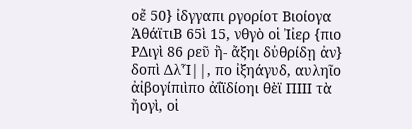οἔ 50} ἰδγγαπι ργορίοτ Βιοίογα ἈθάϊτιΒ 65ὶ 15, νθγὸ οἱ Ἰἰερ {πιο ΡΔιγὶ 86 ρεῦ ἢ- ἄξηι δὐθρίδῃ ἀν} δοπὶ ΔλἿ||, πο ἰξηάγυδ, αυληῖο ἀἰβογίπιὶπο ἀΐϊδίοηι θὲϊ ΠΙΙΙ τὰ ἤογὶ, οἱ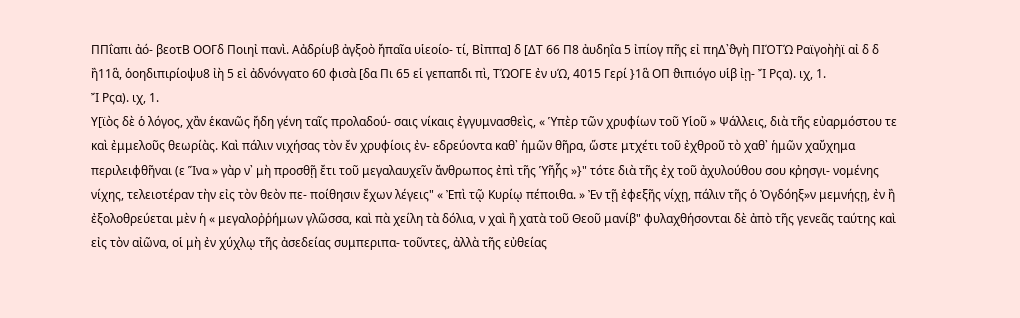ΠΠΐαπι ἀό- βεοτΒ ΟΟΓδ Ποιηἰ πανὶ. Αἀδρίυβ ἀγξοὸ ἤπαῖα υἱεοίο- τί, Βἰππα] δ [ΔΤ 66 Π8 ἀυδηΐα 5 ἰπίογ πῆς εἰ πηΔ᾽ϑγὴ ΠΙΌΤΏ Ραϊγοὴἠϊ αἰ δ δ ἢ11ἃ, ὁοηδιπιρίοψυ8 ἰὴ 5 εἰ ἀδνόνγατο 60 φισὰ [δα Πι 65 εἱ γεπαπδι πὶ, ΤΏΟΓΕ ἐν υΏ, 4015 Γερί }1ἃ ΟΠ ϑιπιόγο υἱβ ἰῃ- Ἴ Ρςα). ιχ, 1.
Ἴ Ρςα). ιχ, 1.
Υ[ϊὸς δὲ ὁ λόγος, χἂν ἑκανῶς ἤδη γένη ταῖς προλαδού- σαις νίκαις ἐγγυμνασθεὶς, « Ὑπὲρ τῶν χρυφίων τοῦ Υἱοῦ » Ψάλλεις, διὰ τῆς εὐαρμόστου τε καὶ ἐμμελοῦς θεωρίὰς. Καὶ πάλιν νιχήσας τὸν ἔν χρυφίοις ἐν- εδρεύοντα καθ᾽ ἡμῶν θῆρα, ὥστε μτχέτι τοῦ ἐχθροῦ τὸ χαθ᾽ ἡμῶν χαὔχημα περιλειφθῆναι (ε Ἵνα » γὰρ ν᾿ μὴ προσθῇ ἔτι τοῦ μεγαλαυχεῖν ἄνθρωπος ἐπὶ τῆς Ὑῆἧς »}" τότε διὰ τῆς ἐχ τοῦ ἀχυλούθου σου κῤησγι- νομένης νίχης, τελειοτέραν τὴν εἰς τὸν θεὸν πε- ποίθησιν ἔχων λέγεις" « Ἐπὶ τῷ Κυρίῳ πέποιθα. » Ἐν τῇ ἐφεξῆς νίχῃ, πάλιν τῆς ὁ Ὀγδόηξ»ν μεμνήςῃ, ἐν ἢ ἐξολοθρεύεται μὲν ἡ « μεγαλοῤῥήμων γλῶσσα, καὶ πὰ χείλη τὰ δόλια, ν χαὶ ἢ χατὰ τοῦ Θεοῦ μανίβ" φυλαχθήσονται δὲ ἀπὸ τῆς γενεᾶς ταύτης καὶ εἰς τὸν αἰῶνα, οἱ μὴ ἐν χύχλῳ τῆς ἀσεδείας συμπεριπα- τοῦντες, ἀλλὰ τῆς εὐθείας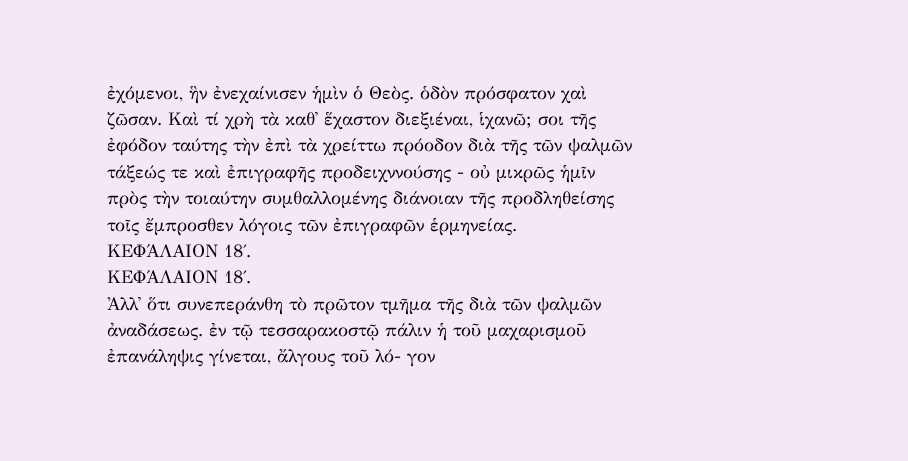ἐχόμενοι, ἣν ἐνεχαίνισεν ἡμὶν ὁ Θεὸς. ὁδὸν πρόσφατον χαὶ ζῶσαν. Καὶ τί χρὴ τὰ καθ᾽ ἕχαστον διεξιέναι, ἱχανῶ; σοι τῆς ἐφόδον ταύτης τὴν ἐπὶ τὰ χρείττω πρόοδον διὰ τῆς τῶν ψαλμῶν τάξεώς τε καὶ ἐπιγραφῆς προδειχννούσης - οὐ μικρῶς ἡμῖν πρὸς τὴν τοιαύτην συμθαλλομένης διάνοιαν τῆς προδληθείσης τοῖς ἔμπροσθεν λόγοις τῶν ἐπιγραφῶν ἑρμηνείας.
ΚΕΦΆΛΑΙΟΝ 18΄.
ΚΕΦΆΛΑΙΟΝ 18΄.
Ἀλλ᾽ ὅτι συνεπεράνθη τὸ πρῶτον τμῆμα τῆς διὰ τῶν ψαλμῶν ἀναδάσεως. ἐν τῷ τεσσαρακοστῷ πάλιν ἡ τοῦ μαχαρισμοῦ ἐπανάληψις γίνεται, ἄλγους τοῦ λό- γον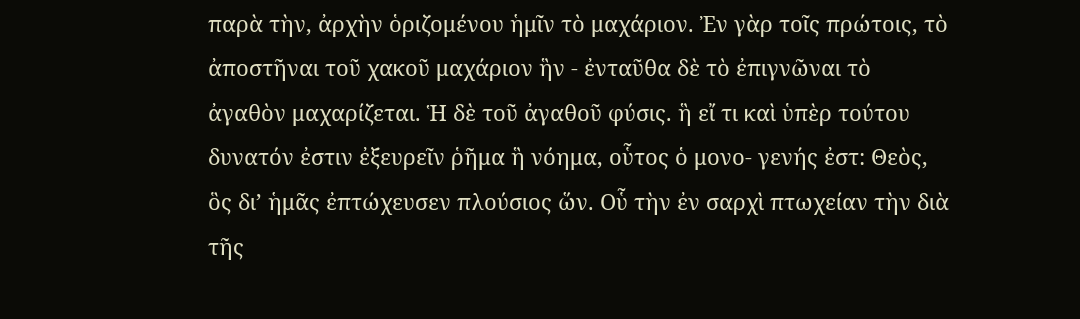παρὰ τὴν, ἀρχὴν ὁριζομένου ἡμῖν τὸ μαχάριον. Ἐν γὰρ τοῖς πρώτοις, τὸ ἀποστῆναι τοῦ χακοῦ μαχάριον ἣν - ἐνταῦθα δὲ τὸ ἐπιγνῶναι τὸ ἀγαθὸν μαχαρίζεται. Ἡ δὲ τοῦ ἀγαθοῦ φύσις. ἣ εἴ τι καὶ ὑπὲρ τούτου δυνατόν ἐστιν ἐξευρεῖν ῥῆμα ἣ νόημα, οὗτος ὁ μονο- γενής ἐστ: Θεὸς, ὃς δι’ ἡμᾶς ἐπτώχευσεν πλούσιος ὥν. Οὗ τὴν ἐν σαρχὶ πτωχείαν τὴν διὰ τῆς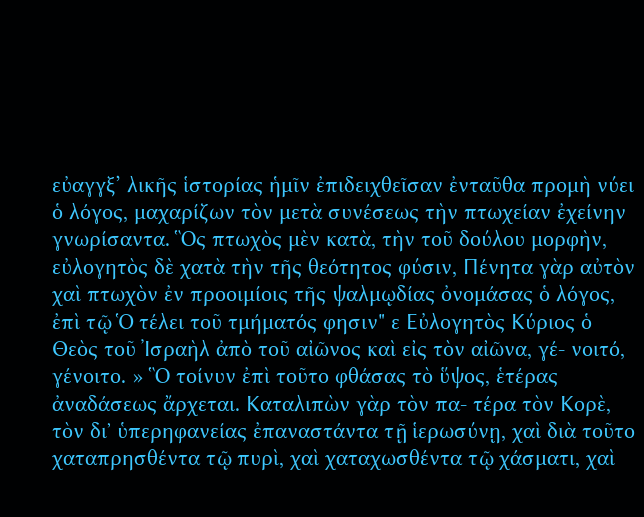εὐαγγξ’ λικῆς ἱστορίας ἡμῖν ἐπιδειχθεῖσαν ἐνταῦθα προμὴ νύει ὁ λόγος, μαχαρίζων τὸν μετὰ συνέσεως τὴν πτωχείαν ἐχείνην γνωρίσαντα. Ὃς πτωχὸς μὲν κατὰ, τὴν τοῦ δούλου μορφὴν, εὐλογητὸς δὲ χατὰ τὴν τῆς θεότητος φύσιν, Πένητα γὰρ αὐτὸν χαὶ πτωχὸν ἐν προοιμίοις τῆς ψαλμῳδίας ὀνομάσας ὁ λόγος, ἐπὶ τῷ Ὁ τέλει τοῦ τμήματός φησιν" ε Εὐλογητὸς Κύριος ὁ Θεὸς τοῦ Ἰσραὴλ ἀπὸ τοῦ αἰῶνος καὶ εἰς τὸν αἰῶνα, γέ- νοιτό, γένοιτο. » Ὃ τοίνυν ἐπὶ τοῦτο φθάσας τὸ ὕψος, ἑτέρας ἀναδάσεως ἄρχεται. Καταλιπὼν γὰρ τὸν πα- τέρα τὸν Κορὲ, τὸν δι᾽ ὑπερηφανείας ἐπαναστάντα τῇ ἱερωσύνῃ, χαὶ διὰ τοῦτο χαταπρησθέντα τῷ πυρὶ, χαὶ χαταχωσθέντα τῷ χάσματι, χαὶ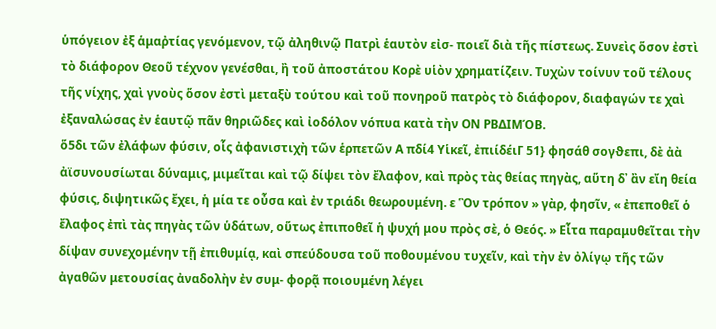ὑπόγειον ἐξ ἁμαῤτίας γενόμενον, τῷ ἀληθινῷ Πατρὶ ἑαυτὸν εἰσ- ποιεῖ διὰ τῆς πίστεως. Συνεὶς ὅσον ἐστὶ τὸ διάφορον Θεοῦ τέχνον γενέσθαι, ἢ τοῦ ἀποστάτου Κορὲ υἱὸν χρηματίζειν. Τυχὼν τοίνυν τοῦ τέλους τῆς νίχης, χαὶ γνοὺς ὅσον ἐστὶ μεταξὺ τούτου καὶ τοῦ πονηροῦ πατρὸς τὸ διάφορον, διαφαγών τε χαὶ ἐξαναλώσας ἐν ἑαυτῷ πᾶν θηριῶδες καὶ ἰοδόλον νόπυα κατὰ τὴν ΟΝ ΡΒΔΙΜΌΒ.
ὅ5δι τῶν ἐλάφων φύσιν, οἷς ἀφανιστιχὴ τῶν ἑρπετῶν Α πδί4 Υἱκεῖ, ἐπιίδέιΓ 51} φησάθ σογϑεπι, δὲ ἀὰ ἀϊσυνουσίωται δύναμις, μιμεῖται καὶ τῷ δίψει τὸν ἔλαφον, καὶ πρὸς τὰς θείας πηγὰς, αὕτη δ᾽ ἂν εἴη θεία φύσις, διψητικῶς ἔχει, ἡ μία τε οὖσα καὶ ἐν τριάδι θεωρουμένη. ε Ὃν τρόπον » γὰρ, φησῖν, « ἐπεποθεῖ ὁ ἔλαφος ἐπὶ τὰς πηγὰς τῶν ὑδάτων, οὕτως ἐπιποθεῖ ἡ ψυχή μου πρὸς σὲ, ὁ Θεός. » Εἶτα παραμυθεῖται τὴν δίψαν συνεχομένην τῇ ἐπιθυμίᾳ, καὶ σπεύδουσα τοῦ ποθουμένου τυχεῖν, καὶ τὴν ἐν ὀλίγῳ τῆς τῶν ἀγαθῶν μετουσίας ἀναδολὴν ἐν συμ- φορᾷ ποιουμένη λέγει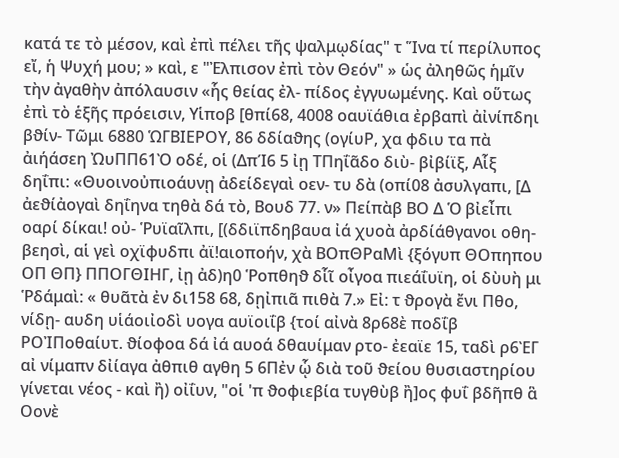κατά τε τὸ μέσον, καὶ ἐπὶ πέλει τῆς ψαλμῳδίας" τ Ἵνα τί περίλυπος εἴ, ἡ Ψυχή μου; » καὶ, ε "Ἐλπισον ἐπὶ τὸν Θεόν" » ὡς ἀληθῶς ἡμῖν τὴν ἀγαθὴν ἀπόλαυσιν «ἧς θείας ἐλ- πίδος ἐγγυωμένης. Καὶ οὕτως ἐπὶ τὸ ἑξῆς πρόεισιν, Υἱποβ [θπί68, 4008 οαυϊάθια ἐρβαπὶ ἀἰνίπδηι βϑίν- Τῶμι 6880 ὩΓΒΙΕΡΟΥ, 86 δδίαϑης (ογίυΡ, χα φδιυ τα πὰ ἀιήάσεη ὨυΠΠ61Ὸ οδέ, οἱ (ΔπΊ6 5 ἰῃ ΤΠηΐᾶδο διὺ- βἰβίϊξ, Αἷξ δηΐπι: «Θυοινοὐπιοάυνῃ ἀδείδεγαὶ οεν- τυ δὰ (οπί08 ἀσυλγαπι, [Δ ἀεϑίἀογαὶ δηΐηνα τηθὰ δά τὸ, Βουδ 77. ν» Πείπὰβ ΒΟ Δ Ὁ βἰεἶπι οαρί δίκαι! οὐ- Ῥυϊαῖλπι, [(δδιϊπδηβαυα ἰά χυοὰ ἀρδίάθγανοι οθη- βεησὶ, αἱ γεὶ οχϊφυδπι ἀϊ!αιοποήν, χὰ ΒΟπΘΡαΜὶ {ξόγυπ ΘΟπηπου ΟΠ ΘΠ} ΠΠΟΓΘΙΗΓ, ἰῃ ἀδ)η0 Ῥοπθηϑ δἷῖ οἶγοα πιεάΐυϊη, οἱ δὺυὴ μι Ῥδάμαὶ: « θυᾶτὰ ἐν δι158 68, δῃἰπιᾶ πιθὰ 7.» Εἰ: τ ϑρογὰ ἔνι Πθο, νίδῃ- αυδη υἱάοιἰοδὶ υογα αυϊοιΐβ {τοί αἰνὰ 8ρ68ὲ ποδΐβ ΡΟἸΠοθαίυτ. ϑίοφοα δά ἰά αυοά δθαυίμαν ρτο- ἐεαϊε 15, ταδὶ ρ6ῈΓ αἰ νίμαπν δἰίαγα ἀθπιθ αγθη 5 6Πἐν ᾧ διὰ τοῦ ϑείου θυσιαστηρίου γίνεται νέος - καὶ ἢ) οἰΐυν, "οἱ 'π ϑοφιεβία τυγθὺβ ἢ]ος φυΐ βδῆπθ ἃ Οονὲ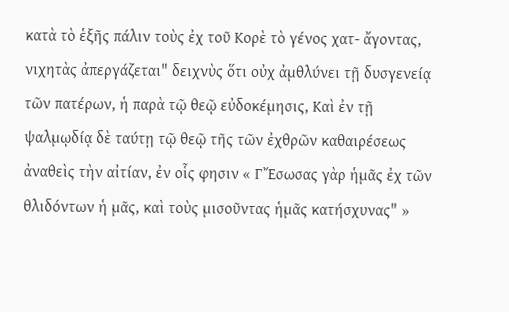κατὰ τὸ ἑξῆς πάλιν τοὺς ἐχ τοῦ Κορὲ τὸ γένος χατ- ἄγοντας, νιχητὰς ἀπεργάζεται" δειχνὺς ὅτι οὐχ ἀμθλύνει τῇ δυσγενείᾳ τῶν πατέρων, ἡ παρὰ τῷ θεῷ εὐδοκέμησις, Καὶ ἐν τῇ ψαλμῳδίᾳ δὲ ταύτῃ τῷ θεῷ τῆς τῶν ἐχθρῶν καθαιρέσεως ἀναθεὶς τὴν αἰτίαν, ἐν οἷς φησιν « ΓἜσωσας γὰρ ἡμᾶς ἐχ τῶν θλιδόντων ἡ μᾶς, καὶ τοὺς μισοῦντας ἡμᾶς κατήσχυνας" »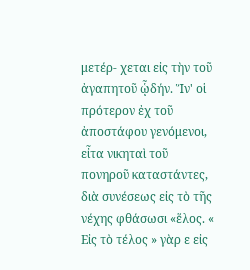μετέρ- χεται εἰς τὴν τοῦ ἀγαπητοῦ ᾧδήν. Ἵν' οἱ πρότερον ἐχ τοῦ ἀποστάφου γενόμενοι, εἶτα νικηταὶ τοῦ πονηροῦ καταστάντες, διὰ συνέσεως εἰς τὸ τῆς νέχης φθάσωσι «ἕλος. « Εἰς τὸ τέλος » γὰρ ε εἰς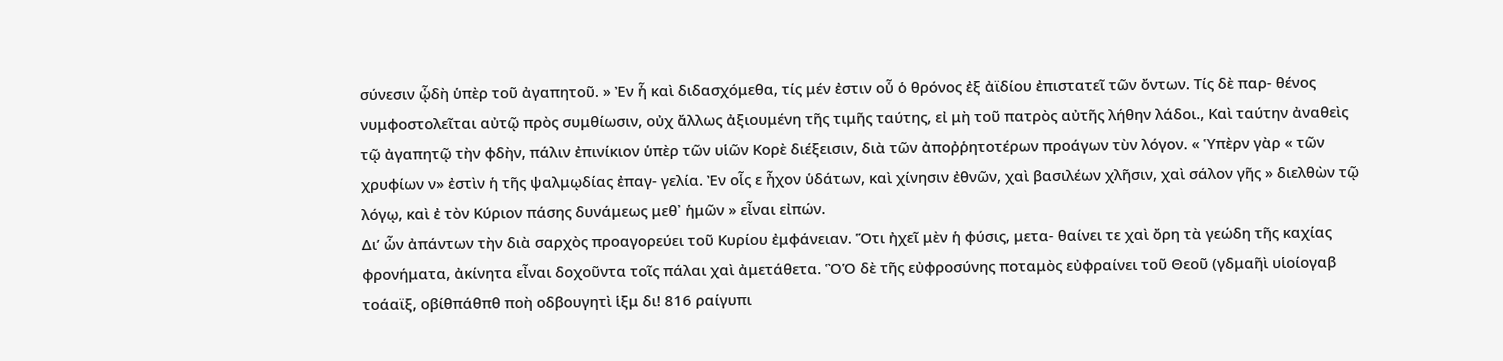σύνεσιν ᾧδὴ ὑπὲρ τοῦ ἀγαπητοῦ. » Ἐν ἧ καὶ διδασχόμεθα, τίς μέν ἐστιν οὗ ὁ θρόνος ἐξ ἀϊδίου ἐπιστατεῖ τῶν ὄντων. Τίς δὲ παρ- θένος νυμφοστολεῖται αὐτῷ πρὸς συμθίωσιν, οὐχ ἄλλως ἀξιουμένη τῆς τιμῆς ταύτης, εἰ μὴ τοῦ πατρὸς αὐτῆς λήθην λάδοι., Καὶ ταύτην ἀναθεὶς τῷ ἀγαπητῷ τὴν φδὴν, πάλιν ἐπινίκιον ὑπὲρ τῶν υἱῶν Κορὲ διέξεισιν, διὰ τῶν ἀποῤῥητοτέρων προάγων τὺν λόγον. « Ὑπὲρν γὰρ « τῶν χρυφίων ν» ἐστὶν ἡ τῆς ψαλμῳδίας ἐπαγ- γελία. Ἐν οἷς ε ἦχον ὑδάτων, καὶ χίνησιν ἐθνῶν, χαὶ βασιλέων χλῆσιν, χαὶ σάλον γῆς » διελθὼν τῷ λόγῳ, καὶ ἐ τὸν Κύριον πάσης δυνάμεως μεθ᾽ ἡμῶν » εἶναι εἰπών.
Δι’ ὧν ἀπάντων τὴν διὰ σαρχὸς προαγορεύει τοῦ Κυρίου ἐμφάνειαν. Ὅτι ἠχεῖ μὲν ἡ φύσις, μετα- θαίνει τε χαὶ ὄρη τὰ γεώδη τῆς καχίας φρονήματα, ἀκίνητα εἶναι δοχοῦντα τοῖς πάλαι χαὶ ἀμετάθετα. ὋὉ δὲ τῆς εὐφροσύνης ποταμὸς εὐφραίνει τοῦ Θεοῦ (γδμαῆὶ υἱοίογαβ τοάαϊξ, οβίθπάθπθ ποὴ οδβουγητὶ ἱξμ δι! 816 ραίγυπι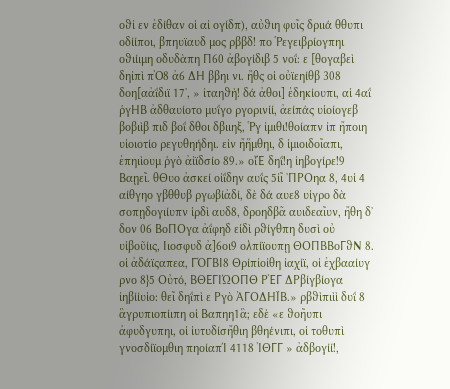οϑἰ εν ἐδίθαν οἱ αἰ ογίδπ), αὐϑιη φυῖς δριιά θθυπι οδίίποι, βπηυϊαυδ μος ρββδ! πο Ῥεγειβρίογπηι οϑιίιμη οδυδὰπη Π60 ἀβογίδιβ 5 νοΐ: ε [θογαβεὶ δηἰπὶ πῸ8 ἀ6 ΔΗ ββηι νι. ἢθς οἱ οὐϊεηίθβ 308 δοη[αἀΐδιϊ 17᾽, » ἰταηϑὴ! δά ἀθοι] ἐδηκίουπι, αἱ 4αΐ ῥγΗΒ ἀδθαυίοτο μυΐγο ργορινίί, ἀείπάς υἱοίογεβ βοβιὶβ πιδ βοΐ δθοι δβιιηξ, Ῥγ ἰμιθι!θοίαπν ἰπ ἤποιη υἱοιοτίο ρεγυθηήδηι. εἰν ἤἥμθηι, δ ἱμιοιδοῖαπι, ἐπηιὶουμ ῥγὸ ἀἰϊδσίο 89.» οἷΈ δηΐ!η ἰηβογίρε!9 Βαῃεῖ. θΘυο ἀσκεί οἰΐδην αυΐς 5ἰῖ ᾿ΠΡΟηα 8, 4υἱ 4 αίθγηο γβθθυβ ργωβίἀδί, δὲ δά αυε8 υἱγρο δὰ σοπῃδογιίυπν ἱρδὶ αυδ8, δροηδβᾶ αυιδεαῖυν, ἤθη δ᾽ δον 06 ΒοΠΟγα ἀΐφηδ εἱδὶ ρϑίγθπη δυσὶ οὐ υἱβοῦίις, Ιιοσφυδ ἀ]6οι9 ολπίϊουπῃ ΘΟΠΒΒοΓϑΝ 8. οἱ ἀδάϊςαπεα, ΓΌΓΒΙ8 Θρίπἰοἰθη ἰαχίϊ, οἱ ἐχβααίυγ ρνο 8}5 Οὐτό, ΒΘΕΓΙΏΟΠΘ ΡῈΓ ΔΡβίγβίογα ἰηβίίυἱο: θεῖ δηΐπὶ ε Ργὸ ἈΓΟΔΗΪΒ.» ρβϑὶπιὶὶ δυΐ 8 ἃγρυπιοπίιπη οἱ Βαπηη1ἃ; εδὲ «ε ϑοῆυπι ἀφυδγυπηι, οἱ ἰυτυδίσἤθιη βθηένιπι, οἱ τοθυπὶ γνοσδίϊομθιη πηοίαπΊ 4118 ἸΘΓΓ » ἀδβογίί!,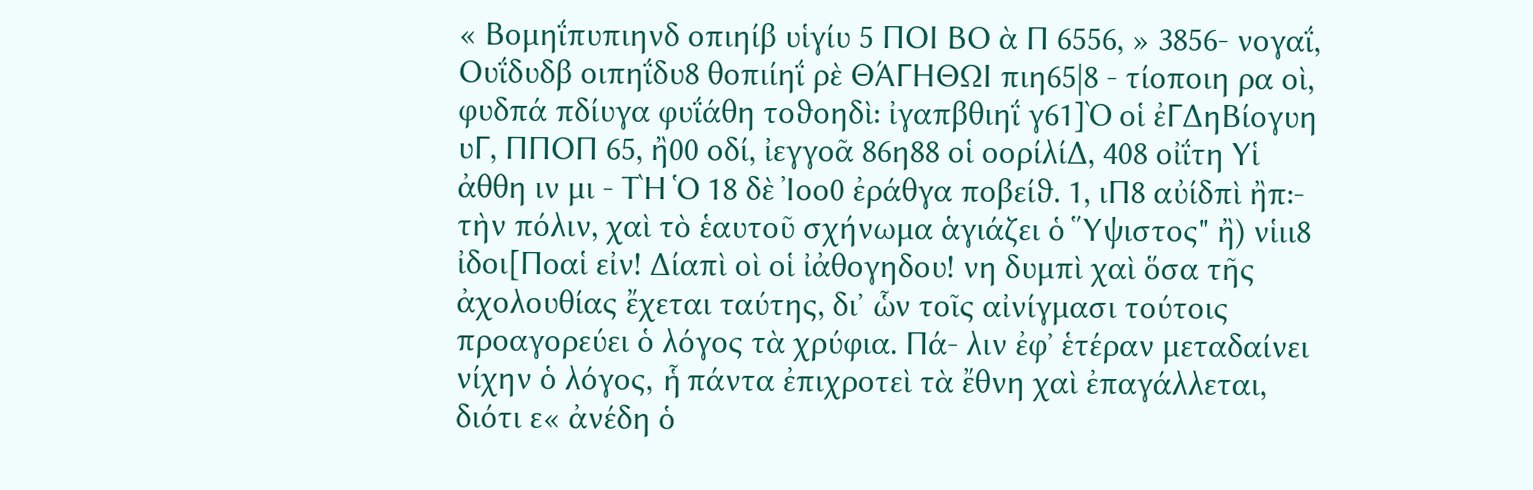« Βομηΐπυπιηνδ οπιηίβ υἱγίυ 5 ΠΟΙ ΒΟ ὰ Π 6556, » 3856- νογαΐ, Ουΐδυδβ οιπηΐδυ8 θοπιίηΐ ρὲ ΘΆΓΗΘΩΙ πιη65|8 - τίοποιη ρα οὶ, φυδπά πδίυγα φυΐάθη τοϑοηδὶ: ἰγαπβθιηΐ γ61]Ὸ οἱ ἐΓΔηΒίογυη υΓ, ΠΠΟΠ 65, ἢ00 οδί, ἰεγγοᾶ 86η88 οἱ οορίλίΔ, 408 οἰΐτη Υἱ ἀθθη ιν μι - ΤῊ Ὁ 18 δὲ Ἰοο0 ἐράθγα ποβείϑ. 1, ιΠ8 αὐίδπὶ ἢπ:- τὴν πόλιν, χαὶ τὸ ἑαυτοῦ σχήνωμα ἁγιάζει ὁ Ὕψιστος" ἢ) νἱιι8 ἰδοι[Ποαἱ εἰν! Δίαπὶ οὶ οἱ ἰἀθογηδου! νη δυμπὶ χαὶ ὅσα τῆς ἀχολουθίας ἔχεται ταύτης, δι᾽ ὧν τοῖς αἰνίγμασι τούτοις προαγορεύει ὁ λόγος τὰ χρύφια. Πά- λιν ἐφ᾽ ἑτέραν μεταδαίνει νίχην ὁ λόγος, ἧ πάντα ἐπιχροτεὶ τὰ ἔθνη χαὶ ἐπαγάλλεται, διότι ε« ἀνέδη ὁ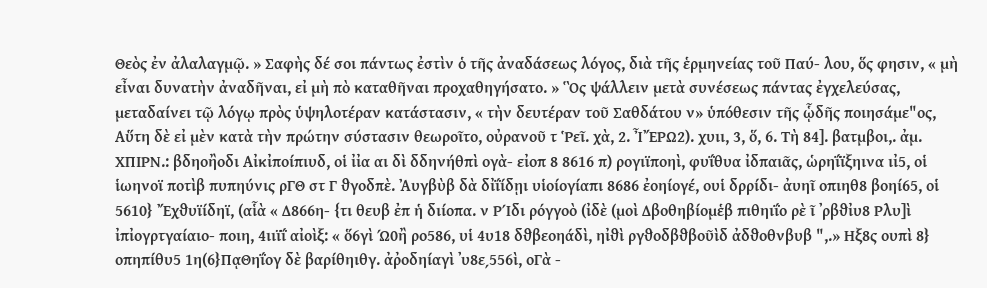Θεὸς ἐν ἀλαλαγμῷ. » Σαφὴς δέ σοι πάντως ἐστὶν ὁ τῆς ἀναδάσεως λόγος, διὰ τῆς ἑρμηνείας τοῦ Παύ- λου, ὅς φησιν, « μὴ εἶναι δυνατὴν ἀναδῆναι, εἰ μὴ πὸ καταθῆναι προχαθηγήσατο. » Ὃς ψάλλειν μετὰ συνέσεως πάντας ἐγχελεύσας, μεταδαίνει τῷ λόγῳ πρὸς ὑψηλοτέραν κατάστασιν, « τὴν δευτέραν τοῦ Σαθδάτου ν» ὑπόθεσιν τῆς ᾧδῆς ποιησάμε"ος, Αὕτη δὲ εἰ μὲν κατὰ τὴν πρώτην σύστασιν θεωροῖτο, οὐρανοῦ τ Ῥεῖ. χὰ, 2. ἾἜΡΩ2). χυιι, 3, ὅ, 6. Τὴ 84]. βατμβοι,. ἀμ. ΧΠΙΡΝ.: βδηοἢοδι Αἰκἰποίπιυδ, οἱ ἰἰα αι δὶ δδηνήθπὶ ογὰ- εἰοπ 8 8616 π) ρογιϊποηὶ, φυΐθυα ἰδπαιᾶς, ὡρηΐϊξηινα ιἰ5, οἱ ἱωηνοϊ ποτὶβ πυπηύνις ρΓΘ στ Γ ϑγοδπὲ. Ἀυγβὺβ δὰ δἰΐίδῃι υἱοίογίαπι 8686 ἐοηίογέ, ουἱ δρρίδι- ἀυηῖ οπιηθ8 βοηί65, οἱ 5610} Ἔχϑυϊίδηϊ, (αἷὰ « Δ866η- {τι θευβ ἐπ ἡ διίοπα. ν ΡΊδι ρόγγοὸ (ἰδὲ (μοὶ Δβοθηβίομἑβ πιθηιΐο ρὲ ῖ ᾿ρβϑἰυ8 Ρλυ]ὶ ἰπἰογρτγαίαιο- ποιη, 4ιιϊΐ αἰοὶξ: « ὅ6γὶ Ώ0ἢ ρο586, υἱ 4υ18 δϑβεοηάδὶ, ηἰϑὶ ργϑοδβϑβοῦὶδ ἀδϑοθνβυβ ",.» Ηξ8ς ουπὶ 8} οπηπίθυ5 1η(6}ΠᾳΘηΐογ δὲ βαρίθηιθγ. ἀῤοδηίαγὶ ᾿υ8ε͵556ὶ, οΓὰ -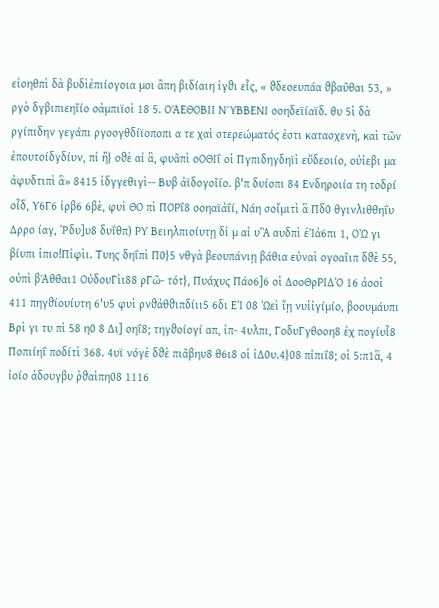εἰοηθπὶ δὰ βυδὶἐπιίογοια μοι ἂπη βιδίαιη ἰγϑι εἷς, « ϑδεοευπάα ϑβαῦθαι 53, » ργὸ δγβιπιεηῖίο οἀμπιϊοὶ 18 5. ΟΆΕΘΟΒΙΙ ΝΎΒΒΕΝΙ οοηδεϊίαϊδ. θυ 5ἱ δὰ ργίπιδην γεγάπι ργοογθδίϊοποπι α τε χαὶ στερεώματός ἐστι κατασχενὴ, καὶ τῶν ἐπουτοίδγδίυν, πἰ ἢ} οϑὲ αἰ ἃ, φυᾶπὶ οΟΘΙΐ οἱ Πγπιδηγδηϊὶ εὔδεοιίο, οὐἰεβι μα ἀφυδτιπὶ ἃ» 8415 ἱδγγεθιγὶ-- Βυβ ἀϊδογοῖίο. β'π δυίοπι 84 Ενδηροιία τη τοδρί οἶδ, Υ6Γ6 ἰρβ6 6βὲ, φυὶ ΘΟ πὶ ΠΟΡΐ8 οοηαϊἀΐί, Νάη σοἴμιτὶ ἃ Πδ0 θγινλιθθηΐυ Δρρο ίαγ, Ῥδυ]υ8 δυΐθπ) ΡΥ Βειηλπιοίυτῃ δἰ μ αἰ υἋ αυδπὶ ἐἸἀ6πι 1, ΟὨ γι βίυπι ἱπιο!Πἰφὶι. Τυης δηΐπὶ Π0}5 νθγὰ βεουπάνιῃ βάθια εὐναὶ ογοαῖιπ δϑὲ 55, οὐπὶ βΆθθαι1 ΟὐδουΓὶι88 ρΓῶ- τότ}, Πυάχυς Πάο6]6 οἱ ΔοοΘρΡΙΔὈ 16 ἀοοἱ 411 πηγϑίουίυτη 6'υ5 φυὶ ρνϑἀθϑιπδίιι5 6δι ΕἸ 08 Ὠεὶ ἴῃ νυἱἰγίμίο, βοουμάυπι Βρὶ γι τυ πὶ 58 η0 8 Δι] οηΐ8; τηγϑοίογί απ, ἰπ- 4υλπι, ΓοδυΓγθοοη8 ἐχ πογίυἷ8 Ποπιίηΐ ποδίτὶ 368. 4υϊ νόγὲ δϑὲ πιᾶβηυ8 θ6ι8 οἱ ἰΔ0υ.4}08 πἰπιΐ8; οἱ 5:π1ἃ, 4 ἰοίο ἀδουγβυ ῥϑαὶπη08 1116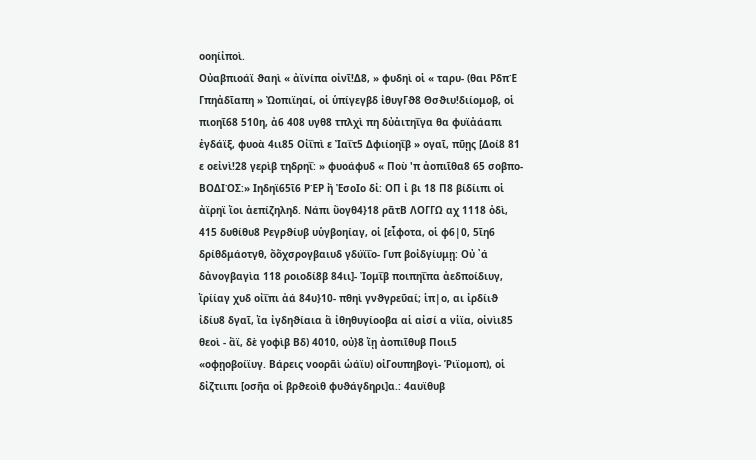οοηίἰποὶ.
Οὐαβπιοάϊ ϑαηὶ « ἀϊνίπα οἰνῖ!Δ8, » φυδηὶ οἱ « ταρυ- (θαι ΡδπῈ Γπηἀδῖαπη » Ὠοπιϊηαί, οἱ ὑπίγεγβδ ἰθυγΓϑ8 Θσϑιυ!διίομοβ, οἱ πιοηῖ68 510η, ἀ6 408 υγθ8 τπλχὶ πη δὐἀιτηΐγα θα φυϊἀάαπι ἐγδάϊξ, φυοὰ 4ιι85 Οἰΐπὶ ε Ἰαΐτ5 Δφιίοηΐβ » ογαῖ, πῦῃς [Δοί8 81 ε οεἰνὶ!28 γερὶβ τηδρηΐ: » φυοάφυδ « Ποὺ 'π ἀοπιῖθα8 65 σοβπο- ΒΟΔΙῸΣ:» Ιηδηϊ65ῖ6 ΡῈΡ ἢ ἘσοΙο δἰ: ΟΠ ἰ βι 18 Π8 βίδίιπι οἱ ἀϊρηϊ ἴοι ἀεπίζηληδ. Νάπι ὕογθ4}18 ρᾶτΒ ΛΟΓΓΩ αχ 1118 ὁδὶ, 415 δυθίθυ8 Ρεγρϑίυβ υὑγβοηίαγ, οἱ [εἶφοτα, οἱ φ6|0, 5ῖη6 δρίθδμάοτγθ, ὄὅχσρογβαιυδ γδύϊΐο- Γυπ βοἰδγίυμῃ: Οὐ ᾽ά δἀνογβαγὶα 118 ροιοδί8β 84ιι]- Ἰομΐβ ποιπηΐπα ἀεδποίδιυγ, ἴρίίαγ χυδ οἰΐπι ἀά 84υ}10- πθηὶ γνϑγρεῦαί; ἱπ|ο, αι ἰρδίιϑ ἰδίυ8 δγαῖ, ἴα ἰγδηϑίαια ἃ ἰθηθυγίοοβα αἱ αἰσί α νἱϊα, οἰνὶι85 θεοὶ - ἂϊ, δὲ γοφὶβ Βδ) 4010, οὐ}8 ἴῃ ἀοπιῖθυβ Ποιι5 «οφῃοβοίϊυγ. Βάρεις νοορᾶὶ ὡάϊυ) οἰΓουπηβογὶ- Ῥιϊομοπ), οἱ δἰζτιιπι [οσῆα οἱ βρϑεοὶθ φυϑάγδηρι]α.: 4αυϊθυβ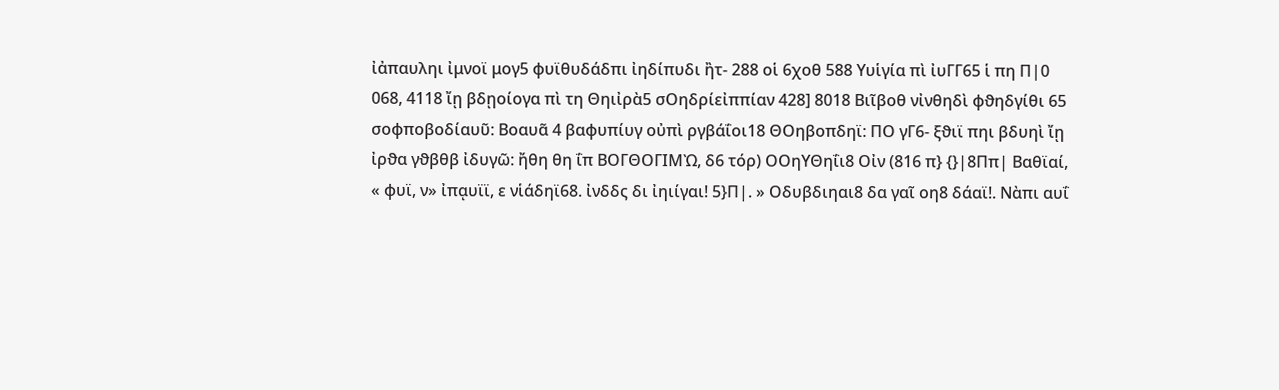ἰἀπαυληι ἰμνοϊ μογ5 φυϊθυδάδπι ἰηδίπυδι ἢτ- 288 οἱ 6χοθ 588 Υυἱγία πὶ ἰυΓΓ65 ἱ πη Π|0 068, 4118 ἴῃ βδῃοίογα πὶ τη Θηιἰρὰ5 σΟηδρίεἰππίαν 428] 8018 Βιῖβοθ νἰνθηδὶ φϑηδγίθι 65 σοφποβοδίαυῦ: Βοαυᾶ 4 βαφυπίυγ οὐπὶ ργβάΐοι18 ΘΟηβοπδηϊ: ΠΟ γΓ6- ξϑιϊ πηι βδυηὶ ἴῃ ἰρϑα γϑβθβ ἰδυγῶ: ἤθη θη ΐπ ΒΟΓΘΟΓΙΜῺ, δ6 τόρ) ΟΟηΥΘηΐι8 Οἰν (816 π} {}|8Ππ| Βαθϊαί, « φυϊ, ν» ἰπᾳυϊϊ, ε νἱάδηϊ68. ἰνδδς δι ἰηιίγαι! 5}Π|. » Οδυβδιηαι8 δα γαῖ οη8 δάαϊ!. Νὰπι αυΐ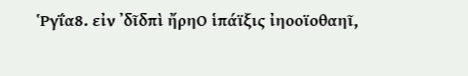Ῥγΐα8. εἰν ᾿δῖδπὶ ἤρηΟ ἱπάϊξις ἰηοοϊοθαηῖ,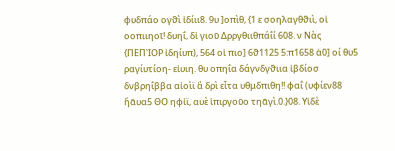φυδπάο ογϑὶ ἰδίιι8. 9υ ]οπὶθ, {1 ε σοηλαγθϑιὶ, οἱ οοπιιηοῖ! δυηΐ, δἰ γιοῦ Δρργθιιθπάΐί 608. ν Νὰς {ΠΕΠῚΟΡ ἰδηίυπ), 564 οἱ πιο] 6ϑ1125 5:π1658 ἀ0] οί θυ5 ραγίυτίοη- εἰυιη. θυ οπηΐα δάγνδγϑιια ἰβδίοσ δνβρηΐββα αἰοὶϊ ἃ δρὶ εἶτα υθμδπιθη!! φαΐ (υφίεν88 ἤᾶυα5 ΘΟ ηφἰϊ, αυὲ ἱπιργοῦο τηᾶγὶ.0.}08. Υἱδὲ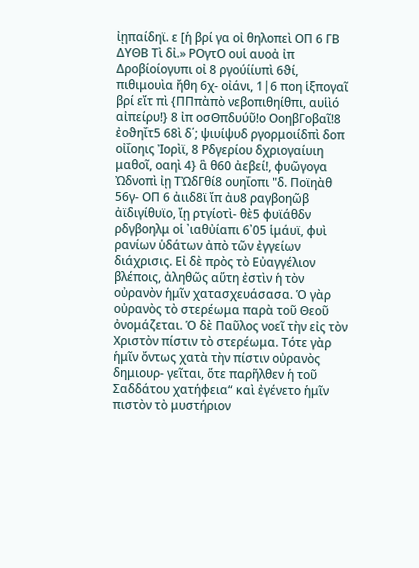ἰῃπαίδηϊ. ε [ἡ βρί γα οἰ θηλοπεὶ ΟΠ 6 ΓΒ ΔΥΘΒ Τὶ δἰ.» ΡΟγτΟ ουἱ αυοἀ ἰπ Δροβίοίογυπι οἰ 8 ργούίίυπὶ 6ϑί, πιθιμουὶα ἤθη 6χ- οἰάνι, 1|6 ποη ἱξπογαῖ βρί εἴτ πὶ {ΠΠπὰπὸ νεβοπιθηίθπι, αυἱὶό αἰπείρυ!} 8 ἰπ οσΘπδυύῦ!ο ΟοηβΓοβαῖ!8 ἐοϑηΐτ5 68ὶ δ΄; ψιυίψυδ ργορμοιίδπὶ δοπ οἰΐοηις Ἰορὶϊ, 8 Ρδγερίου δχριογαίυιη μαθοῖ, οαηὶ 4} ἃ θ60 ἀεβεί!, φυῶγογα Ὠδνοπὶ ἰῃ ΤὨδΓθί8 ουηΐοπι "δ. Ποϊηὰθ 56γ- ΟΠ 6 ἀιιδ8ϊ ἴπ ἀυ8 ραγβοηῶβ ἀϊδιγίθυϊο, ἴῃ ρτγίοτὶ- θὲ5 φυϊάθδν ρδγβοηλμ οἱ ᾿ιαθὐίαπι 6᾽05 ἱμάυϊ, φυὶ ρανίων ὑδάτων ἀπὸ τῶν ἐγγείων διάχρισις. Εἰ δὲ πρὸς τὸ Εὐαγγέλιον βλέποις, ἀληθῶς αὕτη ἐστὶν ἡ τὸν οὐρανὸν ἡμῖν χατασχευάσασα. Ὁ γὰρ οὐρανὸς τὸ στερέωμα παρὰ τοῦ Θεοῦ ὀνομάζεται. Ὁ δὲ Παῦλος νοεῖ τὴν εἰς τὸν Χριστὸν πίστιν τὸ στερέωμα. Τότε γὰρ ἡμῖν ὄντως χατὰ τὴν πίστιν οὐρανὸς δημιουρ- γεῖται, ὅτε παρῆλθεν ἡ τοῦ Σαδδάτου χατήφεια“ καὶ ἐγένετο ἡμῖν πιστὸν τὸ μυστήριον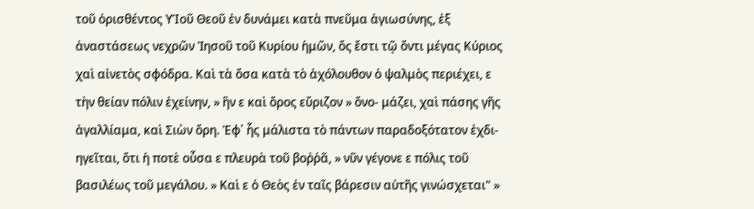τοῦ ὁρισθέντος ΥἹοῦ Θεοῦ ἐν δυνάμει κατὰ πνεῦμα ἁγιωσύνης, ἐξ ἀναστάσεως νεχρῶν Ἰησοῦ τοῦ Κυρίου ἡμῶν, ὅς ἔστι τῷ ὄντι μέγας Κύριος χαὶ αἰνετὸς σφόδρα. Καὶ τὰ ὅσα κατὰ τὸ ἀχόλουθον ὁ ψαλμὸς περιέχει, ε τὴν θείαν πόλιν ἐχείνην, » ἣν ε καὶ ὄρος εὔριζον » ὄνο- μάζει, χαὶ πάσης γῆς ἀγαλλίαμα, καὶ Σιὼν ὄρη. Ἐφ᾽ ἧς μάλιστα τὸ πάντων παραδοξότατον ἐχδι- ηγεῖται, ὅτι ἡ ποτὲ οὖσα ε πλευρὰ τοῦ βοῤῥᾶ, » νῦν γέγονε ε πόλις τοῦ βασιλέως τοῦ μεγάλου. » Καὶ ε ὁ Θεὸς ἐν ταῖς βάρεσιν αὐτῆς γινώσχεται" »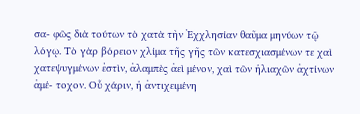σα- φῶς διὰ τούτων τὸ χατὰ τὴν Ἐχχλησίαν θαῦμα μηνύων τῷ λόγῳ. Τὸ γὰρ βόρειον χλίμα τῆς γῆς τῶν κατεσχιασμένων τε χαὶ χατεψυγμένων ἐστὶν, ἀλαμπὲς ἀεὶ μένον, χαὶ τῶν ἡλιαχῶν ἀχτίνων ἀμέ- τοχον. Οὗ χάριν, ἡ ἀντιχειμένη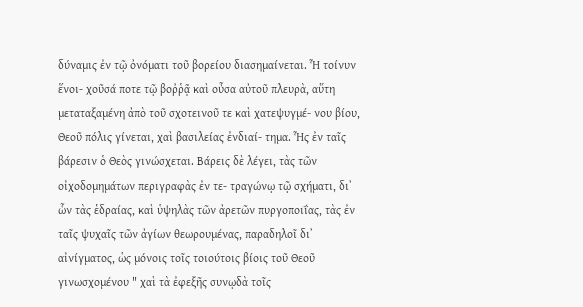δύναμις ἐν τῷ ὀνόματι τοῦ βορείου διασημαίνεται. Ἧ τοίνυν ἕνοι- χοῦσά ποτε τῷ βοῤῥᾷ καὶ οὖσα αὐτοῦ πλευρὰ, αὕτη μεταταξαμένη ἀπὸ τοῦ σχοτεινοῦ τε καὶ χατεψυγμέ- νου βίου, Θεοῦ πόλις γίνεται, χαὶ βασιλείας ἐνδιαί- τημα. Ἧς ἐν ταῖς βάρεσιν ὁ Θεὸς γινώσχεται. Βάρεις δὲ λέγει, τὰς τῶν οἰχοδομημάτων περιγραφὰς ἐν τε- τραγώνῳ τῷ σχήματι, δι᾽ ὧν τὰς ἑδραίας, καὶ ὑψηλὰς τῶν ἀρετῶν πυργοποιΐας, τὰς ἐν ταῖς ψυχαῖς τῶν ἀγίων θεωρουμένας, παραδηλοῖ δι᾽ αἰνίγματος, ὡς μόνοις τοῖς τοιούτοις βίοις τοῦ Θεοῦ γινωσχομένου " χαὶ τὰ ἐφεξῆς συνῳδὰ τοῖς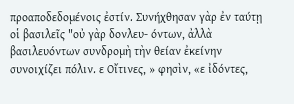προαποδεδομένοις ἐστίν. Συνήχθησαν γὰρ ἐν ταύτῃ οἱ βασιλεῖς "οὐ γὰρ δονλευ- όντων, ἀλλὰ βασιλευόντων συνδρομὴ τὴν θείαν ἐκείνην συνοιχίζει πόλιν. ε Οἴτινες, » φησὶν, «ε ἰδόντες,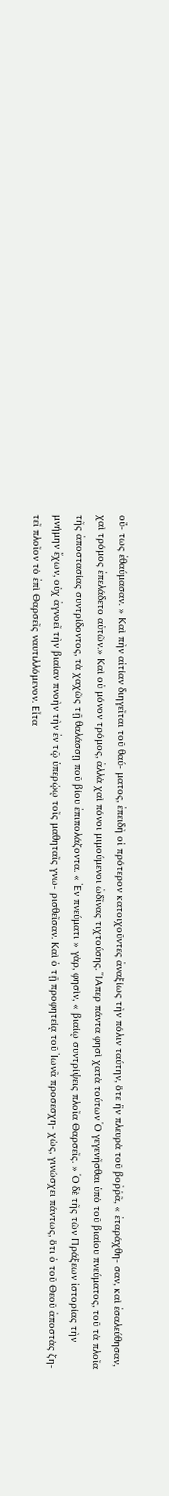οὔ- τως ἐθαύμασαν. » Καὶ πὴν αἰτίαν διηγεῖται τοῦ θαύ- ματος, ἐπειδὴ οἱ πρότερον κατοιχοῦντες ἀναξίως τὴν πόλιν ταύτην, ὅτε ἣν πλευρὰ τοῦ βοῤῥᾶ, « ἐταράχθη- σαν, καὶ ἐσαλεύθησαν, χαὶ τρόμος ἐπελάδετο αὐτῶν.» Καὶ οὐ μόνον τρόμος, ἀλλὰ χαὶ πόνοι μιμούμενοι ὠδῖνας τιχτούσης. ἽΑπερ πάντα φησὶ χατὰ τούτων Ὁ γεγενῆσθαι ὑπὸ τοῦ βιαίου πνεύματος, τοῦ τὰ πλοῖα τῆς ἀποστασίας συντρίδοντος, τὰ χαχῶς τῇ θαλάσσῃ ποῦ βίου ἐπιπολάζοντα. « Ἐν πνεύματι » γὰρ, φησὶν, « βιαίῳ συντρίψεις πλοῖα Θαρσεῖς. » Ὁ δὲ τῆς τῶν Πράξεων ἱστορίας τὴν μνήμην ἔχων, οὐχ ἀγνοεῖ τὴν βιαίαν πνοὴν τὴν ἐν τῷ ὑπερῴῳ τοῖς μαθηταῖς γνω- ρισθεῖσαν. Καὶ ὁ τῇ προφητείᾳ τοῦ Ἰωνᾶ προσεσχη- χὼς, γινώσχει πάντως, ὅτι ὁ τοῦ Θεοῦ ἀποστὰς ζη- τεῖ πλοῖον τὸ ἐπὶ Θαρσεῖς ναυτιλλόμενον. Εἶτα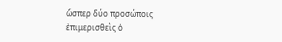ὥσπερ δύο προσώποις ἐπιμερισθεὶς ὁ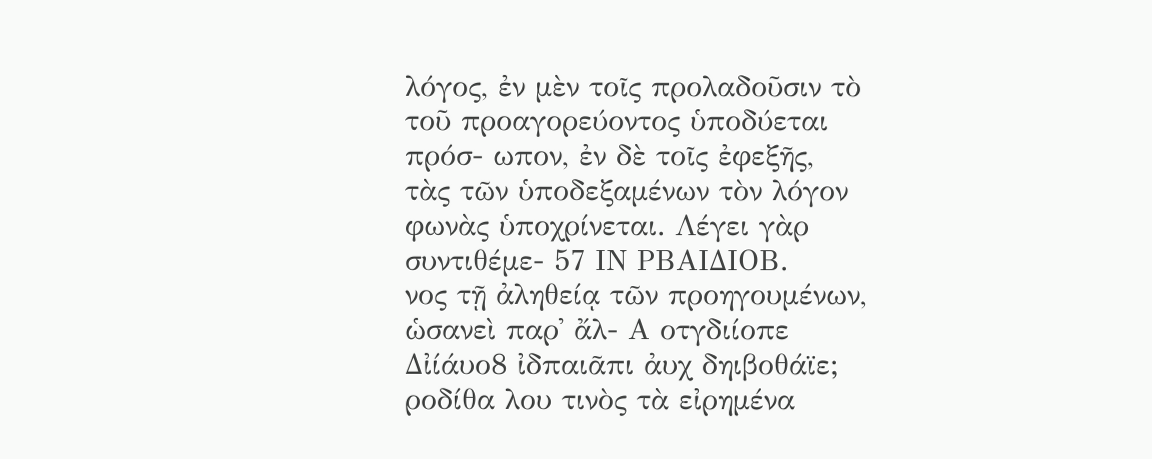λόγος, ἐν μὲν τοῖς προλαδοῦσιν τὸ τοῦ προαγορεύοντος ὑποδύεται πρόσ- ωπον, ἐν δὲ τοῖς ἐφεξῆς, τὰς τῶν ὑποδεξαμένων τὸν λόγον φωνὰς ὑποχρίνεται. Λέγει γὰρ συντιθέμε- 57 ΙΝ ΡΒΑΙΔΙΟΒ.
νος τῇ ἀληθείᾳ τῶν προηγουμένων, ὡσανεὶ παρ᾽ ἄλ- Α οτγδιίοπε Δἰίάυο8 ἰδπαιᾶπι ἀυχ δηιβοθάϊε; ροδίθα λου τινὸς τὰ εἰρημένα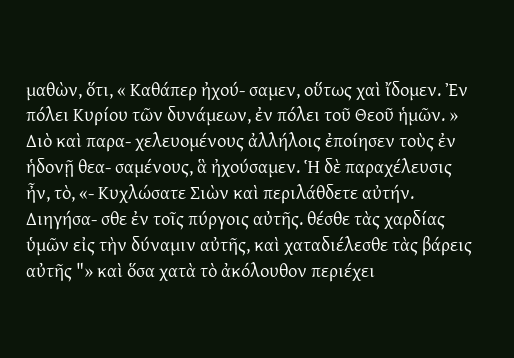μαθὼν, ὅτι, « Καθάπερ ἠχού- σαμεν, οὕτως χαὶ ἴδομεν. Ἐν πόλει Κυρίου τῶν δυνάμεων, ἐν πόλει τοῦ Θεοῦ ἡμῶν. » Διὸ καὶ παρα- χελευομένους ἀλλήλοις ἐποίησεν τοὺς ἐν ἡδονῇ θεα- σαμένους, ἃ ἠχούσαμεν. Ἡ δὲ παραχέλευσις ἦν, τὸ, «- Κυχλώσατε Σιὼν καὶ περιλάθδετε αὐτήν. Διηγήσα- σθε ἐν τοῖς πύργοις αὐτῆς. θέσθε τὰς χαρδίας ὑμῶν εἰς τὴν δύναμιν αὐτῆς, καὶ χαταδιέλεσθε τὰς βάρεις αὐτῆς "» καὶ ὅσα χατὰ τὸ ἀκόλουθον περιέχει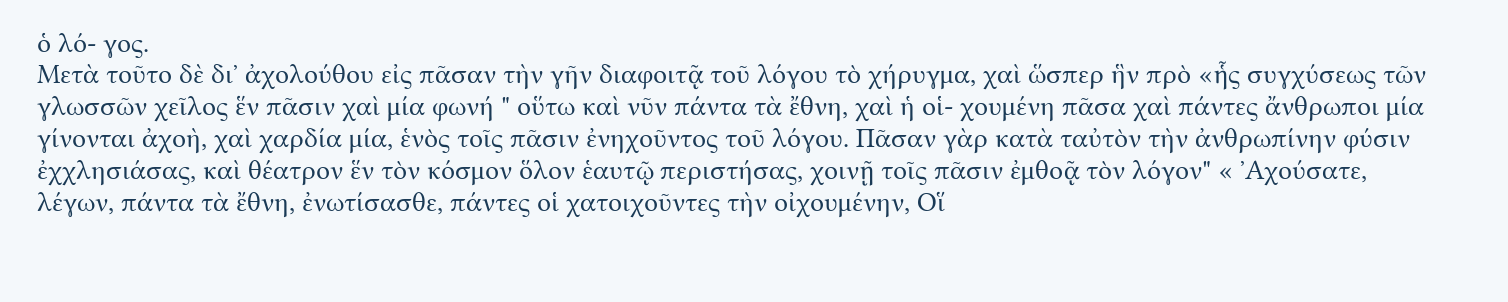ὁ λό- γος.
Μετὰ τοῦτο δὲ δι᾽ ἀχολούθου εἰς πᾶσαν τὴν γῆν διαφοιτᾷ τοῦ λόγου τὸ χήρυγμα, χαὶ ὥσπερ ἣν πρὸ «ἧς συγχύσεως τῶν γλωσσῶν χεῖλος ἕν πᾶσιν χαὶ μία φωνή " οὕτω καὶ νῦν πάντα τὰ ἔθνη, χαὶ ἡ οἱ- χουμένη πᾶσα χαὶ πάντες ἄνθρωποι μία γίνονται ἀχοὴ, χαὶ χαρδία μία, ἑνὸς τοῖς πᾶσιν ἐνηχοῦντος τοῦ λόγου. Πᾶσαν γὰρ κατὰ ταὐτὸν τὴν ἀνθρωπίνην φύσιν ἐχχλησιάσας, καὶ θέατρον ἕν τὸν κόσμον ὅλον ἑαυτῷ περιστήσας, χοινῇ τοῖς πᾶσιν ἐμθοᾷ τὸν λόγον" « ᾿Αχούσατε, λέγων, πάντα τὰ ἔθνη, ἐνωτίσασθε, πάντες οἱ χατοιχοῦντες τὴν οἰχουμένην, Οἵ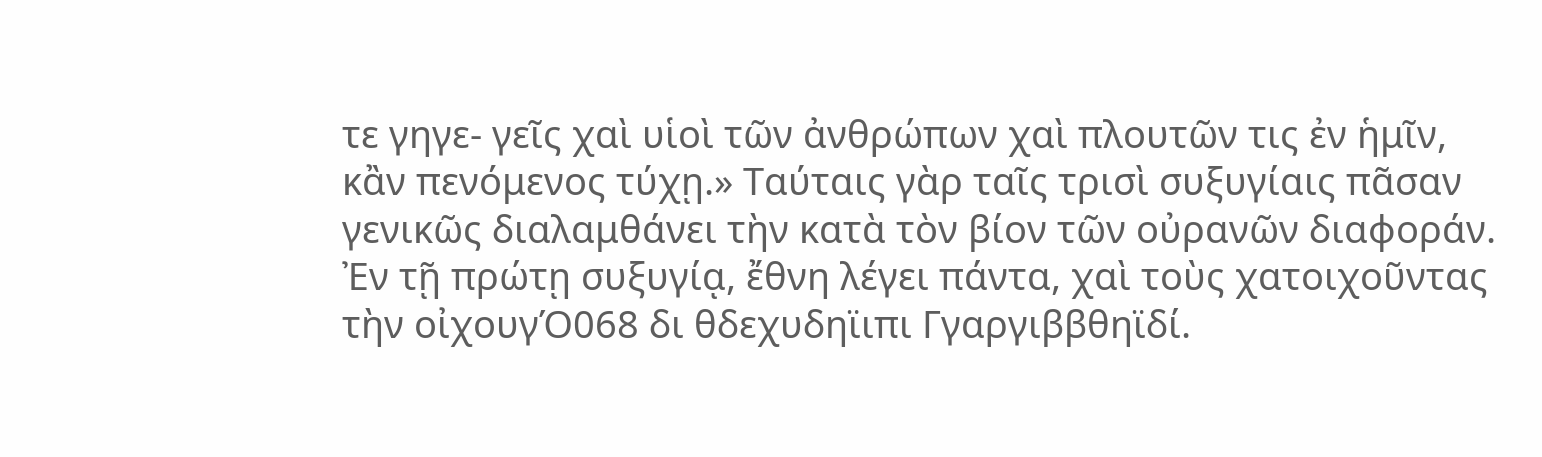τε γηγε- γεῖς χαὶ υἱοὶ τῶν ἀνθρώπων χαὶ πλουτῶν τις ἐν ἡμῖν, κἂν πενόμενος τύχῃ.» Ταύταις γὰρ ταῖς τρισὶ συξυγίαις πᾶσαν γενικῶς διαλαμθάνει τὴν κατὰ τὸν βίον τῶν οὐρανῶν διαφοράν. Ἐν τῇ πρώτῃ συξυγίᾳ, ἔθνη λέγει πάντα, χαὶ τοὺς χατοιχοῦντας τὴν οἰχουγΌ068 δι θδεχυδηϊιπι Γγαργιββθηϊδί.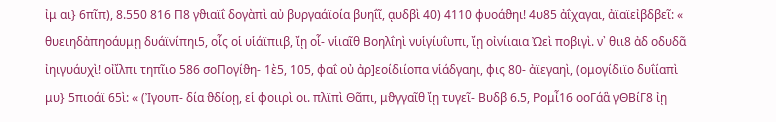ἰμ αι} 6πῖπ), 8.550 816 Π8 γϑιαϊΐ δογὰπὶ αὐ βυργαάϊοία βυηΐῖ, ᾳυδβὶ 40) 4110 φυοάϑηι! 4υ85 ἀΐχαγαι, ἀϊαϊεἰβδβεῖ: « θυειηδἀπηοάυμῃ δυάϊνίπηι5, οἷς οἱ υἱάϊπιιβ, ἴῃ οἷ- νἱιαῖθ Βοηλΐηὶ νυἱγίυΐυπι, ἴῃ οἰνίιαια Ὠεὶ ποβιγὶ. ν᾿ θιι8 ἀδ οδυδᾶ ἰηιγυάυχὶ! οἰἴλπι τηπῖιο 586 σοΠογίϑη- 1ὲ5, 105, φαΐ οὐ ἀρ]εοίδιίοπα νἱάδγαηι, φις 80- ἀϊεγαηὶ, (ομογίδιϊο δυΐίαπὶ μυ} 5πιοάϊ 65ὶ: « (Ἰγουπ- δία ϑδίοῃ, εἱ φοιιρὶ οι. πλϊπὶ Θᾶπι, μϑγγαῖθ ἴῃ τυγεῖ- Βυδβ 6.5, Ρομἶ16 οοΓάἃ γΘΒίΓ8 ἰῃ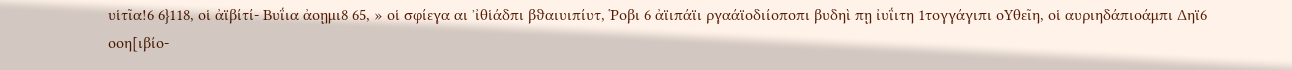υἱτῖα!6 6}118, οἱ ἀϊβίτί- Βυΐια ἀοῃμι8 65, » οἱ σφίεγα αι ᾿ἰθἱάδπι βϑαιυιπίυτ, Ῥοβι 6 ἀϊιπάϊι ργαάϊοδιίοποπι βυδηὶ πῃ ἰυΐιτη 1τογγάγιπι οΥθεῖη, οἱ αυριηδάπιοάμπι Δηϊ6 οοη[ιβίο-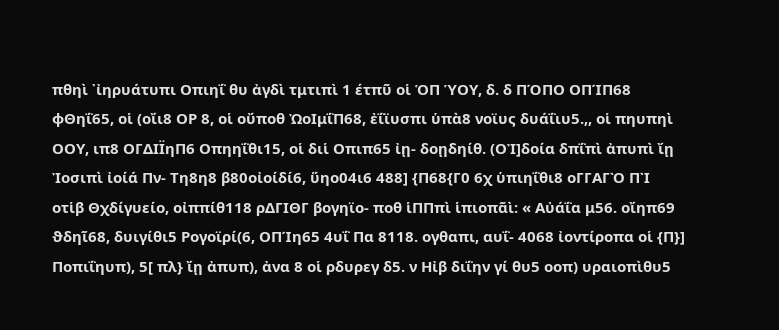πθηὶ ᾿ἰηρυάτυπι Οπιηΐ θυ ἀγδὶ τμτιπὶ 1 έτπῦ οἱ ὉΠ ὙΟΥ, δ. δ ΠΌΠΟ ΟΠΊΠ68 φΘηΐ65, οἱ (οἴι8 ΟΡ 8, οἱ οὔποθ ὨοΙμΐΠ68, ἐΐϊυσπι ὑπὰ8 νοϊυς δυάΐιυ5.,, οἱ πηυπηὶ ΟΟΥ, ιπ8 ΟΓΔΙΪηΠ6 Οπηηΐθι15, οἱ διἱ Οπιπ65 ἰῃ- δοῃδηίθ. (ΟἸ]δοία δπΐπὶ ἀπυπὶ ἴῃ Ἰοσιπὶ ἰοίά Πν- Τη8η8 β80οἰοίδί6, ὕηο04ι6 488] {Π68{Γ0 6χ ὑπιηΐθι8 οΓΓΑΓῸ ΠῚ οτἱβ Θχδίγυείο, οἰππίθ118 ρΔΓΙΘΓ βογηϊο- ποθ ἱΠΠπὶ ἱπιοπᾶὶ: « Αὐάΐα μ56. οἴηπ69 ϑδηῖ68, δυιγίθι5 Ρογοϊρί(6, ΟΠΊη65 4υΐ Πα 8118. ογθαπι, αυΐ- 4068 ἰοντίροπα οἱ {Π}] Ποπιΐηυπ), 5[ πλ} ἴῃ ἀπυπ), ἀνα 8 οἱ ρδυρεγ δ5. ν Ηἰβ διΐην γί θυ5 οοπ) υραιοπὶθυ5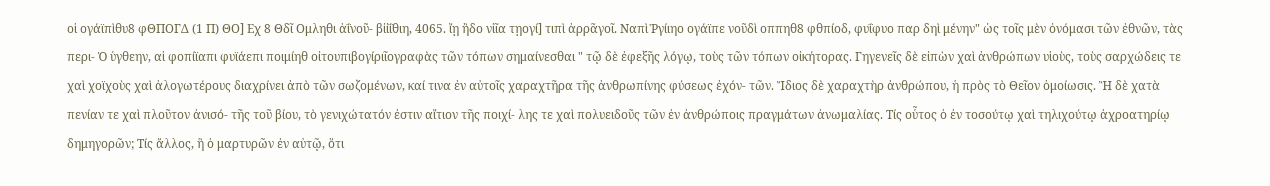οἱ ογάϊπὶθυ8 φΘΠΟΓΔ (1 Π) ΘΟ] Εχ 8 Θδῖ Ομληθι ἀΐνοῦ- βἰἰΐθιη, 4065. ἴῃ ἢδο νἱῖα τῃογί] τιπὶ ἀρρᾶγοῖ. Ναπὶ Ῥγίιηο ογάϊπε νοῦδὶ οππηθ8 φθπίοδ, φυΐφυο παρ δηὶ μένην" ὡς τοῖς μὲν ὀνόμασι τῶν ἐθνῶν, τὰς περι- Ὁ ὑγθεην, αἱ φοπίϊαπι φυϊάεπι ποιμίηθ οἰτουπιβογίριῖογραφὰς τῶν τόπων σημαίνεσθαι " τῷ δὲ ἐφεξῆς λόγῳ, τοὺς τῶν τόπων οἰκήτορας. Γηγενεῖς δὲ εἰπὼν χαὶ ἀνθρώπων υἱοὺς, τοὺς σαρχώδεις τε χαὶ χοϊχοὺς χαὶ ἀλογωτέρους διαχρίνει ἀπὸ τῶν σωζομένων, καί τινα ἐν αὐτοῖς χαραχτῆρα τῆς ἀνθρωπίνης φύσεως ἐχόν- τῶν. Ἴδιος δὲ χαραχτὴρ ἀνθρώπου, ἡ πρὸς τὸ Θεῖον ὁμοίωσις. Ἢ δὲ χατὰ πενίαν τε χαὶ πλοῦτον ἀνισό- τῆς τοῦ βίου, τὸ γενιχώτατόν ἐστιν αἴτιον τῆς ποιχί- λης τε χαὶ πολυειδοῦς τῶν ἐν ἀνθρώποις πραγμάτων ἀνωμαλίας. Τίς οὗτος ὁ ἐν τοσούτῳ χαὶ τηλιχούτῳ ἀχροατηρίῳ δημηγορῶν; Τίς ἄλλος, ἣ ὁ μαρτυρῶν ἐν αὐτῷ, ὅτι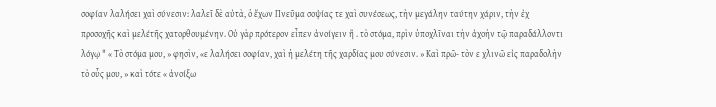σοφίαν λαλήσει χαὶ σύνεσιν: λαλεῖ δὲ αὐτὰ, ὁ ἔχων Πνεῦμα σοψίας τε χαὶ συνέσεως, τὴν μεγάλην ταύτην χάριν, τὴν ἐχ προσοχῆς καὶ μελέτῆς χατορθουμένην. Οὐ γὰρ πρότερον εἶπεν ἀνοίγειν ἢ . τὸ στόμα, πρὶν ὑποχλῖναι τὴν ἀχοὴν τῷ παραδάλλοντι λόγῳ " « Τὸ στόμα μου, » φησὶν, «ε λαλήσει σοφίαν, χαὶ ἡ μελέτη τῆς χαρδίας μου σύνεσιν. » Καὶ πρῶ- τὸν ε χλινῶ εἰς παραδολὴν τὸ οὗς μου, » καὶ τότε « ἀνοίξω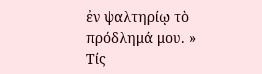ἐν ψαλτηρίῳ τὸ πρόδλημά μου. » Τίς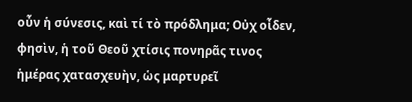οὖν ἡ σύνεσις, καὶ τί τὸ πρόδλημα; Οὐχ οἶδεν, φησὶν, ἡ τοῦ Θεοῦ χτίσις πονηρᾶς τινος ἡμέρας χατασχευὴν, ὡς μαρτυρεῖ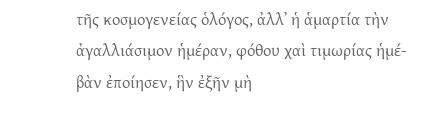τῆς κοσμογενείας ὁλόγος, ἀλλ᾽ ἡ ἁμαρτία τὴν ἀγαλλιάσιμον ἡμέραν, φόθου χαὶ τιμωρίας ἡμέ- βὰν ἐποίησεν, ἣν ἐξῆν μὴ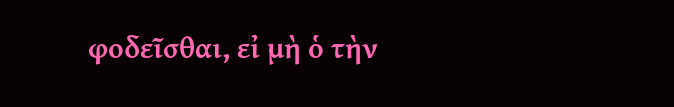φοδεῖσθαι, εἰ μὴ ὁ τὴν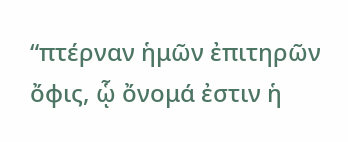“πτέρναν ἡμῶν ἐπιτηρῶν ὄφις, ᾧ ὄνομά ἐστιν ἡ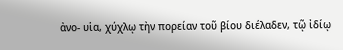ἀνο- υἱα, χύχλῳ τὴν πορείαν τοῦ βίου διέλαδεν, τῷ ἰδίῳ